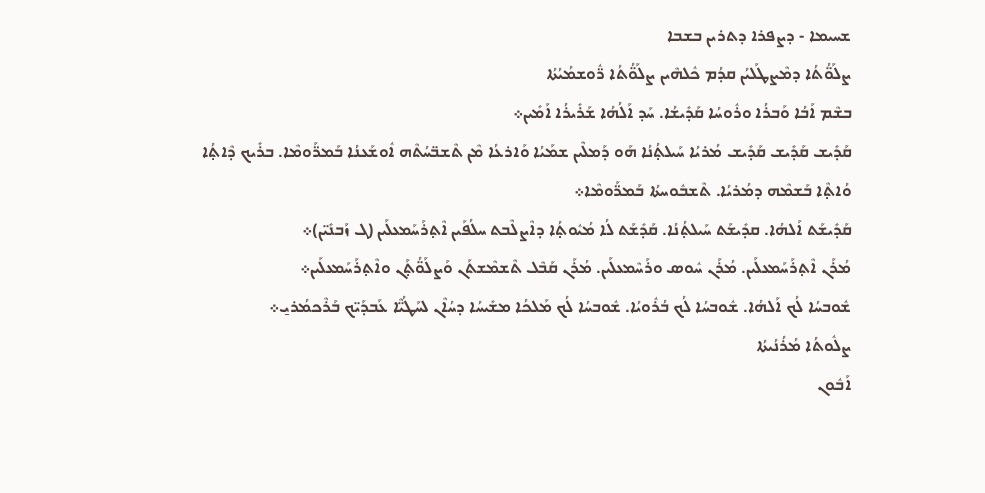ܫܚܝܡܐ - ܕܨܦܪܐ ܕܬܪܝܢ ܒܫܒܐ
ܨܠܰܘ̈ܳܬܳܐ ܕܡܶܨܛܰܠܝܳܢ ܩܕܳܡ ܟܽܠܗܶܝܢ ܨܠܰܘ̈ܳܬܳܐ ܪ̈ܽܘܫܡܳܝܳܬܳܐ
ܒܫܶܡ ܐܰܒܳܐ ܘܰܒܪܳܐ ܘܪܽܘܚܳܐ ܩܰܕܺܝܫܳܐ. ܚܰܕ ܐܰܠܳܗܳܐ ܫܰܪܺܝܪܳܐ ܐܰܡܺܝܢ܀
ܩܰܕܺܝܫ ܩܰܕܺܝܫ ܩܰܕܺܝܫ ܡܳܪܝܳܐ ܚܰܝܠܬ̣ܳܢܳܐ ܗܰܘ ܕܰܡܠܶܝܢ ܫܡܰܝܳܐ ܘܰܐܪܥܳܐ ܡܶܢ ܬܶܫܒ̈ܚܳܬܶܗ ܐܽܘܫܰܥܢܳܐ ܒܰܡܪ̈ܰܘܡܶܐ. ܒܪܺܝܟ ܕܶܐܬ̣ܳܐ ܘܳܐܬ̣ܶܐ ܒܰܫܡܶܗ ܕܡܳܪܝܳܐ. ܬܶܫܒܽܘܚܬܳܐ ܒܰܡܪ̈ܰܘܡܶܐ܀
ܩܰܕܺܝܫܰܬ ܐܰܠܗܳܐ. ܩܕܺܝܫܰܬ ܚܰܝܠܬ̣ܳܢܳܐ. ܩܰܕܺܫܰܬ ܠܳܐ ܡܳܝܽܘܬ̣ܳܐ ܕܐܶܨܠܶܒܬ ܚܠܳܦܰܝܢ ܐܶܬ̣ܪܰܚܰܡܥܠܰܝܢ (ܓ ܙܰܒܢܺܝ̈ܢ)܀
ܡܳܪܰܢ ܐܶܬ̣ܪܰܚܰܡܥܠܰܝܢ. ܡܳܪܰܢ ܚܽܘܣ ܘܪܰܚܶܡܥܠܰܝܢ. ܡܳܪܰܢ ܩܰܒܶܠ ܬܶܫܡܶܫܬܰܢ ܘܰܨܠܰܘ̈ܳܬ̣ܰܢ ܘܐܶܬ̣ܪܰܚܰܡܥܠܰܝܢ܀
ܫܽܘܒܚܳܐ ܠܳܟ ܐܰܠܗܳܐ. ܫܽܘܒܚܳܐ ܠܳܟ ܒܳܪܽܘܝܳܐ. ܫܽܘܒܚܳܐ ܠܳܟ ܡܰܠܟܳܐ ܡܫܺܝܚܳܐ ܕܚܳܐܶܢ ܠܚܰܛܳܝ̈ܶܐ ܥܰܒܕܰܝ̈ܟ ܒܰܪܶܟܡܳܪܝ̱܀
ܨܠܽܘܬܳܐ ܡܳܪܳܢܳܝܬܳܐ
ܐܰܒܽܘܢ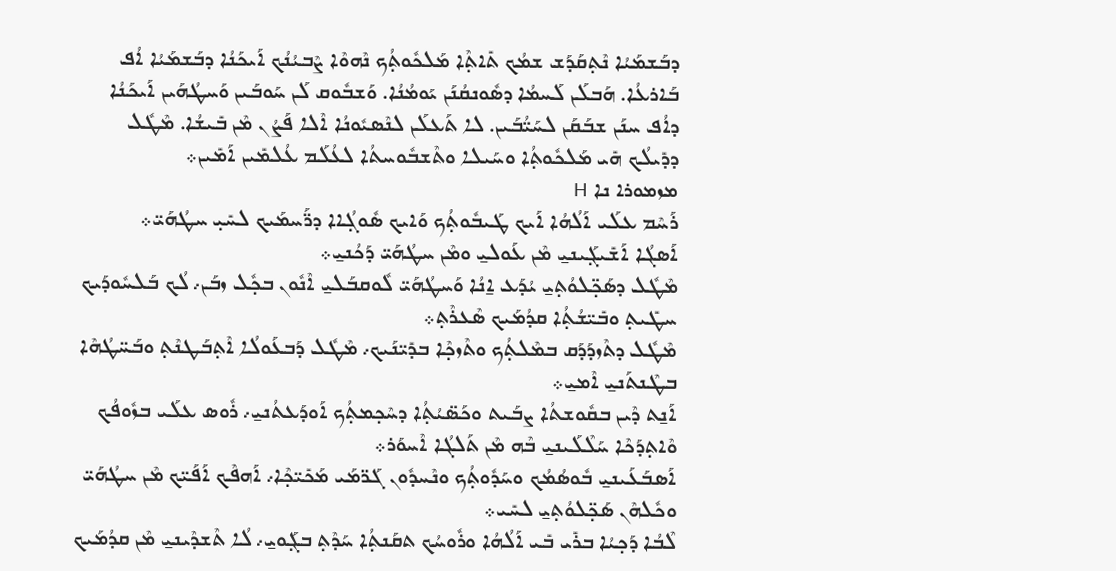ܕܒܰܫܡܰܝܳܐ ܢܶܬ̣ܩܰܕܰܫ ܫܡܳܟ ܬܺܐܬ̣ܶܐ ܡܰܠܟܽܘܬ̣ܳܟ ܢܶܗܘܶܐ ܨܶܒܝܳܢܳܟ ܐܰܝܟܰܢܳܐ ܕܒܰܫܡܰܝܳܐ ܐܳܦ ܒܰܐܪܥܳܐ. ܗܰܒܠܰܢ ܠܰܚܡܳܐ ܕܣܽܘܢܩܳܢܰܢ ܝܰܘܡܳܢܳܐ. ܘܰܫܒܽܘܩ ܠܰܢ ܚܰܘܒܰܝܢ ܘܰܚܛܳܗܰܝܢ ܐܰܝܟܰܢܳܐ ܕܐܳܦ ܚܢܰܢ ܫܒܰܩܰܢ ܠܚܰܝ̈ܳܒܰܝܢ. ܠܐ ܬܰܥܠܰܢ ܠܢܶܣܝܽܘܢܳܐ ܐܶܠܐ ܦܰܨܳܢ ܡܶܢ ܒܺܝܫܳܐ. ܡܶܛܽܠ ܕܕܺܝܠܳܟ ܗܺܝ ܡܰܠܟܽܘܬ̣ܳܐ ܘܚܰܝܠܐ ܘܬܶܫܒܽܘܚܬܳܐ ܠܥܳܠܰܡ ܥܳܠܡܺܝܢ ܐܰܡܺܝܢ܀
ܡܙܡܘܪܐ ܢܐ H
ܪܰܚܶܡ ܥܠܰܝ ܐܰܠܳܗܳܐ ܐܰܝܟ ܛܰܝܒܽܘܬ̣ܳܟ ܘܰܐܝܟ ܣܽܘܓ̣ܳܐܐ ܕܪ̈ܰܚܡܰܝܟ ܠܚܺܝ̣ ܚܛܳܗܰܝ̈܀
ܐܰܣܓܳܐ ܐܰܫܺܝܓ̣ܰܝܢܝ̱ ܡܶܢ ܥܰܘܠܝ̱ ܘܡܶܢ ܚܛܳܗܰܝ̈ ܕܰܟܳܢܝ̱܀
ܡܶܛܽܠ ܕܣܰܟ̣̈ܠܘܳܬ̣ܝ̱ ܝܳܕܰܥ ܐ̱ܢܳܐ ܘܰܚܛܳܗܰܝ̈ ܠܽܘܩܒܰܠܝ̱ ܐܶܢܽܘܢ ܒܟ̣ܽܠ ܙܒܰܢ܇ ܠܳܟ ܒܰܠܚܽܘܕܰܝܟ ܚܛܺܝܬ̣ ܘܒܺܝ̈ܫܳܬ̣ܳܐ ܩܕܳܡܰܝܟ ܣܶܥܪܶܬ̣܀
ܡܶܛܽܠ ܕܬܶܙܕܰܕܰܩ ܒܡܶܠܬ̣ܳܟ ܘܬܶܙܟ̣ܶܐ ܒܕܺܝ̈ܢܰܝܟ܇ ܡܶܛܽܠ ܕܰܒܥܰܘܠܳܐ ܐܶܬ̣ܒܰܛܢܶܬ̣ ܘܒܰܚ̈ܛܳܗܶܐ ܒܛܶܢܬܰܢܝ̱ ܐܶܡܝ̱܀
ܐܰܢ̱ܬ ܕܶܝܢ ܒܩܽܘܫܬܳܐ ܨܒܰܝܬ ܘܟܰܣ̈ܝܳܬ̣ܳܐ ܕܚܶܟ̣ܡܬ̣ܳܟ ܐܰܘܕܰܥܬܳܢܝ̱܇ ܪܽܘܣ ܥܠܰܝ ܒܙܽܘܦܳܟ ܘܶܐܬ̣ܕܰܟܶܐ ܚܰܠܶܠܰܝܢܝ̱ ܒܶܗ ܡܶܢ ܬܰܠܓܳܐ ܐܶܚܘܰܪ܀
ܐܰܣܒܰܥܰܝܢܝ̱ ܒܽܘܣܳܡܳܟ ܘܚܰܕܽܘܬ̣ܳܟ ܘܢܶܚܕܽܘܢ ܓܰܪ̈ܡܰܝ ܡܰܟܺܝ̈ܟ̣ܶܐ܇ ܐܰܗܦܶܟ ܐܰܦܰܝ̈ܟ ܡܶܢ ܚܛܳܗܰܝ̈ ܘܟܽܠܗܶܢ ܣܰܟ̣̈ܠܘܳܬ̣ܝ̱ ܠܚܺܝ܀
ܠܶܒܳܐ ܕܰܟ̣ܝܳܐ ܒܪܺܝ ܒܺܝ ܐܰܠܳܗܳܐ ܘܪܽܘܚܳܟ ܬܩܰܢܬ̣ܳܐ ܚܰܕܶܬ̣ ܒܓ̣ܰܘܝ̱܇ ܠܳܐ ܬܶܫܕܶܝܢܝ̱ ܡܶܢ ܩܕܳܡܰܝܟ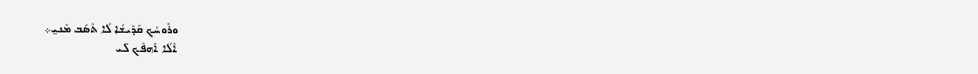ܘܪܽܘܚܳܟ ܩܰܕܺܝܫܳܐ ܠܳܐ ܬܶܣܰܒ ܡܶܢܝ̱܀
ܐܶܠܳܐ ܐܰܗܦܶܟ ܠܺܝ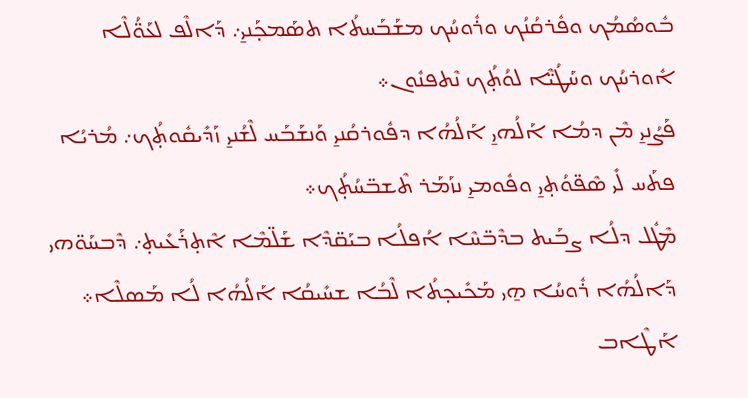ܒܽܘܣܳܡܳܟ ܘܦܽܪܩܳܢܳܟ ܘܪܽܘܚܳܟ ܡܫܰܒܰܚܬܳܐ ܬܣܰܡܟ̣ܰܢܝ̱܇ ܕܰܐܠܶܦ ܠܥܰܘ̈ܳܠܶܐ ܐܽܘܪܚܳܟ ܘܚܰܛܳܝ̈ܶܐ ܠܘܳܬ̣ܳܟ ܢܶܬܦܢܽܘܢ܀
ܦܰܨܳܢܝ̱ ܡܶܢ ܕܡܳܐ ܐܰܠܳܗܝ̱ ܐܰܠܳܗܳܐ ܕܦܽܘܪܩܳܢܝ̱ ܘܰܢܫܰܒܰܚ ܠܶܫܳܢܝ̱ ܙܰܕܺܝܩܽܘܬ̣ܳܟ܇ ܡܳܪܝܳܐ ܦܬܰܚ ܠܺܝ ܣܶܦ̈ܘܳܬ̣ܝ̱ ܘܦܽܘܡܝ̱ ܢܙܰܡܰܪ ܬܶܫܒ̈ܚܳܬ̣ܳܟ܀
ܡܶܛܽܠ ܕܠܳܐ ܨܒܰܝܬ ܒܕܶܒ̈ܚܶܐ ܐܳܦܠܳܐ ܒܝܰܩ̈ܕܶܐ ܫܰܠ̈ܡܶܐ ܐܶܬ̣ܪܰܥܺܝܬ̣܇ ܕܶܒܚܰܘ̈ܗܝ ܕܰܐܠܳܗܳܐ ܪܽܘܚܳܐ ܗ̱ܝ ܡܰܟܺܝܟ̣ܬܳܐ ܠܶܒܳܐ ܫܚܺܝܩܳܐ ܐܰܠܳܗܳܐ ܠܳܐ ܡܰܣܠܶܐ܀
ܐܰܛܶܐܒ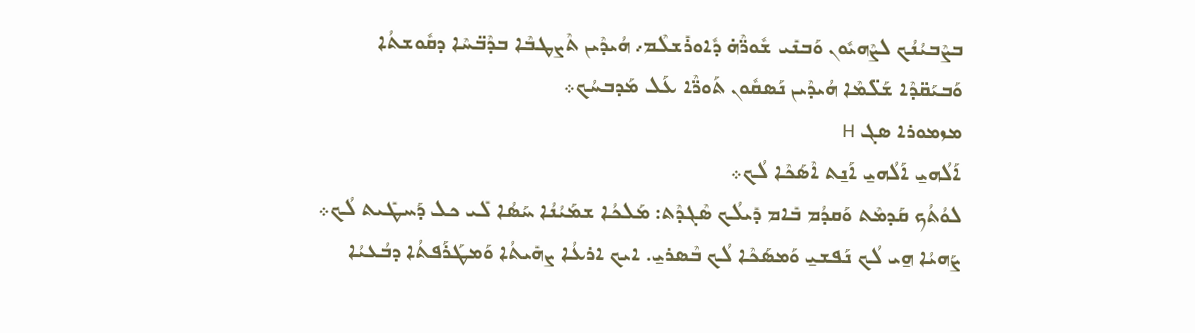ܒܨܶܒܝܳܢܳܟ ܠܨܶܗܝܽܘܢ ܘܰܒܢܺܝ ܫܽܘܪ̈ܶܗ̇ ܕܽܐܘܪܺܫܠܶܡ܇ ܗܳܝܕܶܝܢ ܬܶܨܛܒܶܐ ܒܕܶܒ̈ܚܶܐ ܕܩܽܘܫܬܳܐ ܘܰܒܝܰܩ̈ܕܶܐ ܫܰܠ̈ܡܶܐ ܗܳܝܕܶܝܢ ܢܰܣܩܽܘܢ ܬܰܘܪ̈ܶܐ ܥܰܠ ܡܰܕܒܚܳܟ܀
ܡܙܡܘܪܐ ܣܓ H
ܐܰܠܳܗܝ̱ ܐܰܠܳܗܝ̱ ܐܰܢ̱ܬ ܐܶܣܰܟܶܐ ܠܳܟ܀
ܠܘܳܬܳܟ ܩܰܕܡܶܬ ܘܰܩܕܳܡ ܒܺܐܡ ܕܺܝܠܳܟ ܣܶܓܕܶܬ: ܡܰܠܟܳܐ ܫܡܰܝܳܢܳܐ ܚܰܣܳܐ ܠܺܝ ܟܠ ܕܰܚܛܺܝܬ ܠܳܟ܀
ܨܰܗܝܳܐ ܗ̱ܝ ܠܳܟ ܢܰܦܫܝ̱ ܘܰܡܣܰܟܶܐ ܠܳܟ ܒܶܣܪܝ̱. ܐܝܟ ܐܪܥܳܐ ܨܗܺܝܬܳܐ ܘܰܡܛܰܪܰܦܬܳܐ ܕܒܳܥܝܳܐ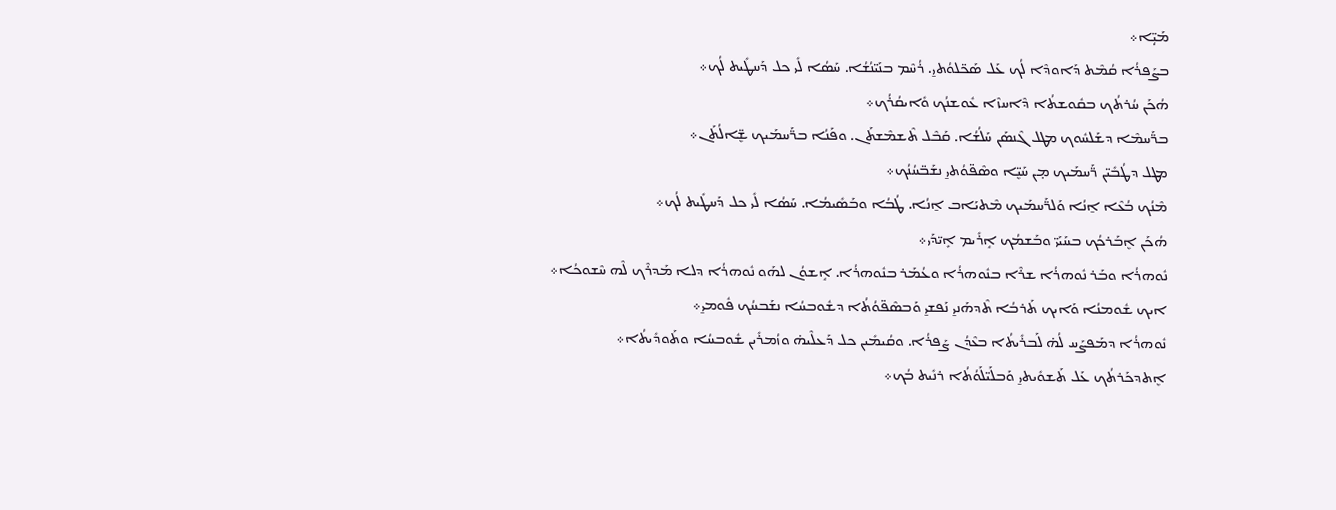ܡܰܝܴ̈ܐ܀
ܒܨܰܦܪܳܐ ܩܳܡܶܬ ܕܰܐܘܕܶܐ ܠܳܟ ܥܰܠ ܣܰܟ̈ܠܘܳܬܝ̱. ܪܳܚܶܡ ܒܢܰܝ̈ܢܳܫܳܐ. ܚܰܣܳܐ ܠܺܝ ܟܠ ܕܰܚܛܺܝܬ ܠܳܟ܀
ܗܳܟܰܢ ܚܳܪܬܳܟ ܒܩܽܘܫܬܳܐ ܕܶܐܚܙܶܐ ܥܽܘܫܢܳܟ ܘܺܐܝܩܳܪܳܟ܀
ܒܪ̈ܰܚܡܶܐ ܕܫܰܠܚܽܘܟ ܡܛܠ ܓܶܢܣܰܢ ܚܰܠܳܫܳܐ. ܩܰܒܶܠ ܬܶܫܡܶܫܬܰܢ. ܘܦܰܢܳܐ ܒܪ̈ܰܚܡܰܝܟ ܫܷ̈ܐܠܳܬܰܢ܀
ܡܛܠ ܕܛܳܒܺܝ̈ܢ ܪ̈ܰܚܡܰܝܟ ܡ̣ܢ ܚܰܝܷ̈ܐ ܘܣܶܦ̈ܘܳܬܝ̱ ܢܫܰܒ̈ܚܳܢܳܟ܀
ܡܶܢܳܟ ܒܳܥܶܐ ܐ̱ܢܳܐ ܘܰܠܪ̈ܰܚܡܰܝܟ ܡܶܬܝܰܐܒ ܐ̱ܢܳܐ. ܛܳܒܳܐ ܘܒܰܣܺܝܡܳܐ. ܚܰܣܳܐ ܠܺܝ ܟܠ ܕܰܚܛܺܝܬ ܠܳܟ܀
ܗܳܟܰܢ ܐܷܒܰܪܟܳܟ ܒܚܰܝܰܝ̈ ܘܒܰܫܡܳܟ ܐܱܪܺܝܡ ܐܻܝ̈ܕܰܝ܀
ܢܽܘܗܪܳܐ ܘܒܰܪ ܢܽܘܗܪܳܐ ܫܪܶܐ ܒܢܽܘܗܪܳܐ ܘܥܳܡܰܪ ܒܢܽܘܗܪܳܐ. ܐܱܫܘܳܢ ܠܗܰܘ ܢܽܘܗܪܳܐ ܕܠܐ ܡܰܕܪܶܟ ܠܶܗ ܚܶܫܘܟܳܐ܀
ܐܝܟ ܫܽܘܡܢܳܐ ܘܰܐܝܟ ܬܰܪܒܳܐ ܬܶܕܗܰܢܝ̱ ܢܰܦܫܝ̱ ܘܰܒܣܶܦ̈ܘܳܬܳܐ ܕܫܽܘܒܚܳܐ ܢܫܰܒܚܳܟ ܦܽܘܡܝ̱܀
ܢܽܘܗܪܳܐ ܕܡܰܦܨܰܚ ܠܳܗ̇ ܠܰܒܪܺܝܬܳܐ ܒܥܶܕܳܢ ܨܰܦܪܳܐ. ܘܩܳܝܡܺܝܢ ܟܠ ܕܰܥܠܶܝܗ̇ ܘܙܳܡܪܺܝܢ ܫܽܘܒܚܳܐ ܘܬܰܘܕܺܝܬܳܐ܀
ܐܷܬܕܟܰܪܬܳܟ ܥܰܠ ܬܰܫܘܺܝܬܝ̱ ܘܰܒܠܰܝ̈ܠܰܘܳܬܳܐ ܪܢܺܝܬ ܒܳܟ܀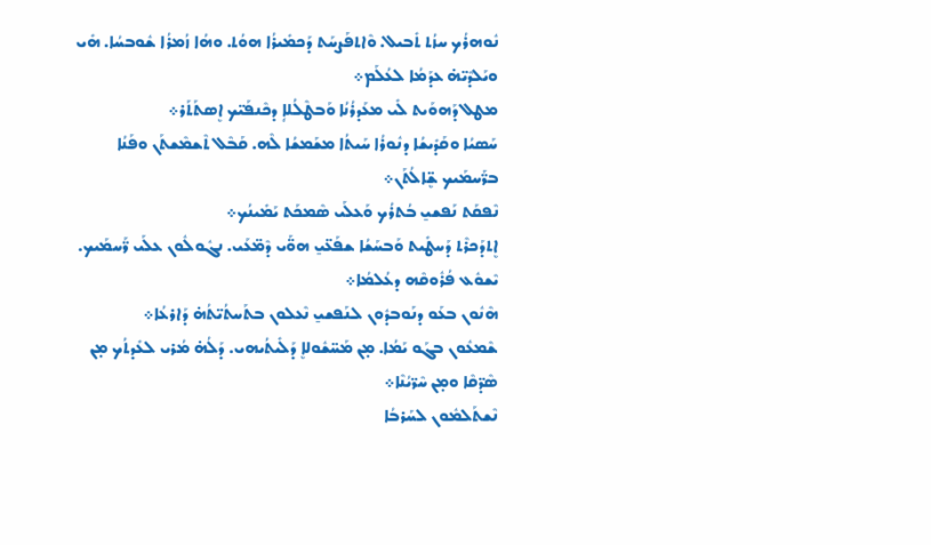ܢܽܘܗܪܳܟ ܚܙܳܬ ܬܺܒܝܠ. ܘܶܐܬܦܰܨܚܰܬ ܕܰܟܡܺܝܪܳܐ ܗܘܳܬ. ܘܗܳܐ ܙܳܡܪܳܐ ܫܽܘܒܚܳܐ. ܗܺܝ ܘܝܰܠܕܶܝ̈ܗ̇ ܥܕܰܡܳܐ ܠܥܳܠܰܡ܀
ܡܛܠ ܕܰܗܘܰܝܬ ܠܺܝ ܡܥܰܕܪܳܢܳܐ ܘܰܒܛܶܠܳܠܐܴ ܕܟܶܢܦܰܝ̈ܟ ܐܷܣܬܰܬܰܪ܀
ܚܰܣܝܳܐ ܘܩܰܕܺܝܫܳܐ ܕܢܽܘܪܳܐ ܚܰܝܬܳܐ ܡܫܰܡܫܳܐ ܠܶܗ. ܩܰܒܶܠ ܬܶܫܡܶܫܬܰܢ ܘܦܰܢܳܐ ܒܪ̈ܰܚܡܰܝܟ ܫܷ̈ܐܠܳܬܰܢ܀
ܢܶܦܩܰܬ ܢܰܦܫܝ̱ ܒܳܬܪܳܟ ܘܰܥܠܰܝ ܣܶܡܟܰܬ ܝܰܡܺܝܢܳܟ܀
ܐܷܬܕܰܟܪܶܬ ܕܰܚܛܺܝܬ ܘܰܒܚܰܫܳܐ ܫܦܰܥ̈ܝ̱ ܗܘ̈ܰܝ ܕܶܡ̈ܥܰܝ. ܢܓܽܘܠܽܘܢ ܥܠܰܝ ܪ̈ܰܚܡܰܝܟ. ܝܶܫܘܽܥ ܦܳܪܽܘܩܶܗ ܕܥܳܠܡܳܐ܀
ܗܶܢܽܘܢ ܒܥܰܘ ܕܢܰܘܒܕܽܘܢ ܠܢܰܦܫܝ̱ ܢܶܥܠܘܢ ܒܬܰܚܬܳܝ̈ܬܳܗ̇ ܕܰܐܪܥܳܐ܀
ܫܶܡܥܽܘܢ ܒܓܰܘ ܝܰܡܳܐ. ܡ̣ܢ ܡܰܚ̈ܫܽܘܠܐܷ ܕܰܠܺܝܬܳܝܗܝ. ܕܰܠܳܗ̇ ܡܳܪܝ ܠܥܺܕܬܳܟ ܡ̣ܢ ܣܶܕ̈ܩܶܐ ܘܡ̣ܢ ܚܶܪ̈ܝܳܢܶܐ܀
ܢܶܫܬܰܠܡܽܘܢ ܠܚܰܪܒܳܐ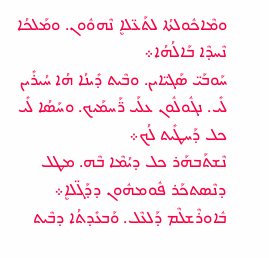ܘܡܶܐܟܽܘܠܬܳܐ ܠܬܰܥ̈ܠܐܷ ܢܶܗܘܽܘܢ. ܘܡܰܠܟܳܐ ܢܶܚܕܶܐ ܒܰܐܠܳܗܳܐ܀
ܚܰܘܒܰܝ̈ ܣܰܓܝ̈ܐܝܢ. ܘܒܶܝܬ ܕܺܝܢܳܐ ܗܳܐ ܚܳܝܪܺܝܢ ܠܺܝ. ܢܓܽܘܠܽܘܢ ܥܠܰܝ ܪ̈ܰܚܡܰܝܟ. ܘܚܰܣܳܐ ܠܺܝ ܟܠ ܕܰܚܛܺܝܬ ܠܳܟ܀
ܢܶܫܬܰܒܗܰܪ ܟܠ ܕܝܳܡܶܐ ܒܶܗ. ܡܛܠ ܕܢܶܣܬܟܰܪ ܦܽܘܡܗܽܘܢ ܕܕܰܓ̈ܠܐܷ܀
ܒܽܐܘܪܶܫܠܶܡ ܕܰܠܥܶܠ. ܘܰܒܥܺܕܬܳܐ ܕܒܶܝܬ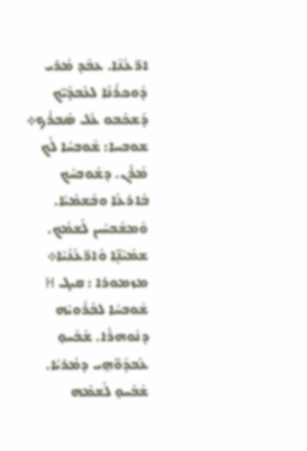ܐܪ̈ܥܳܢܶܐ. ܥܒܶܕ ܡܳܪܝ ܕܽܘܟܪܳܢܳܐ ܠܥܰܒܕܰܝ̈ܟ ܕܰܫܟܶܒܘ ܥܰܠ ܣܰܒܪܳܟ܀
ܫܘܒܚܐ: ܫܽܘܒܚܳܐ ܠܳܟ ܡܳܪܰܢ. ܕܫܽܘܒܚܳܟ ܒܰܐܪܥܳܐ ܘܒܰܫܡܰܝܳܐ. ܘܰܡܫܰܒܚܺܝܢ ܠܰܫܡܳܟ. ܫܡܰܝܳܢܷ̈ܐ ܘܰܐܪ̈ܥܳܢܳܝܶܐ܀
ܡܙܡܘܪܐ : ܩܝܓ H
ܫܽܘܒܚܳܐ ܠܒܳܪܽܘܝܶܗ ܕܢܽܘܗܪܳܐ. ܫܰܒܰܚܘ̱ ܥܰܒܕܰܘ̈ܗ̱ܝ ܕܡܳܪܝܳܐ. ܫܰܒܰܚܘ̱ ܠܰܫܡܶܗ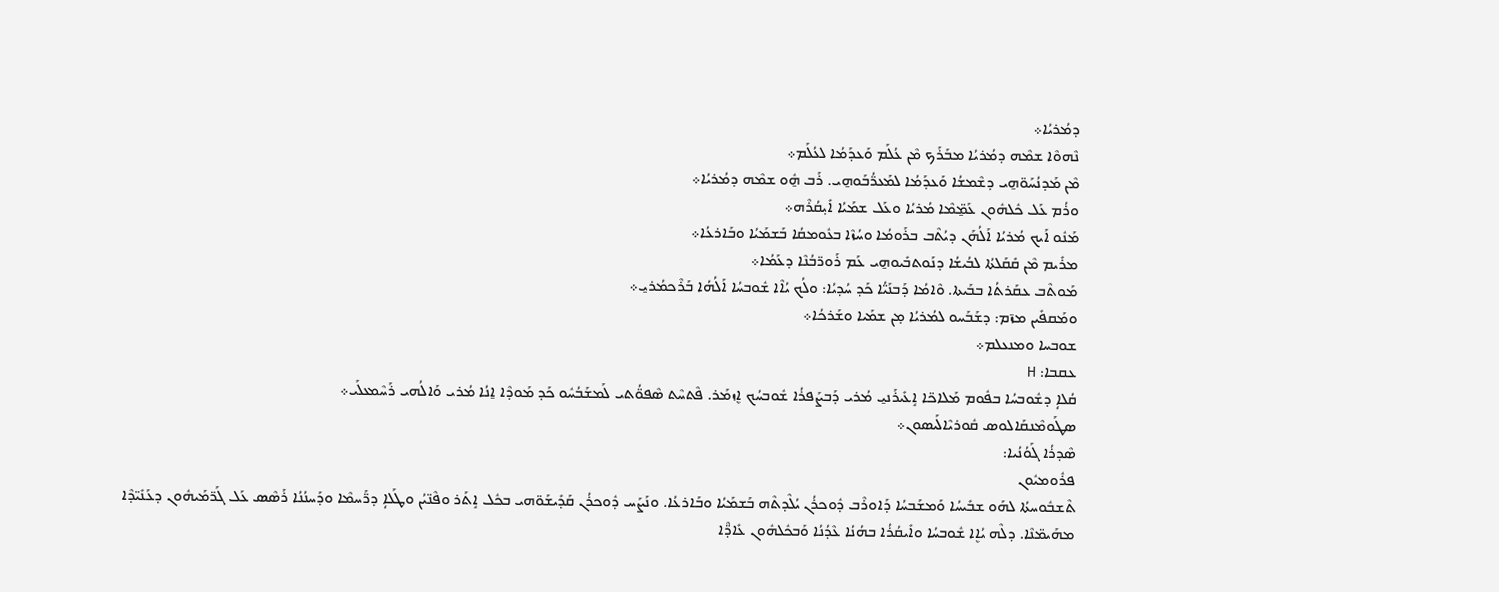ܕܡܳܪܝܳܐ܀
ܢܶܗܘܶܐ ܫܡܶܗ ܕܡܳܪܝܳܐ ܡܒܰܪܰܟ ܡܶܢ ܥܳܠܰܡ ܘܰܥܕܰܡܳܐ ܠܥܳܠܰܡ܀
ܡܶܢ ܡܰܕܢܳܚܰܘ̈ܗ̱ܝ ܕܫܶܡܫܳܐ ܘܰܥܕܰܡܳܐ ܠܡܰܥܪ̈ܳܒܰܘܗ̱ܝ. ܪܰܒ ܗ̱ܽܘ ܫܡܶܗ ܕܡܳܪܝܳܐ܀
ܘܪܳܡ ܥܰܠ ܟܽܠܗܽܘܢ ܥܰܡ̱̈ܡܶܐ ܡܳܪܝܳܐ ܘܥܰܠ ܫܡܰܝܳܐ ܐܺܝ̣ܩܳܪܶܗ܀
ܡܰܢܽܘ ܐܰܝܟ ܡܳܪܝܳܐ ܐܰܠܳܗܰܢ ܕܝܳܬܶܒ ܒܪܰܘܡܳܐ ܘܚܳܙܶܐ ܒܥܽܘܡܩܳܐ ܒܰܫܡܰܝܳܐ ܘܒܰܐܪܥܳܐ܀
ܡܪܺܝܡ ܡܶܢ ܩܺܩܰܠܬܳܐ ܠܒܳܝܫܳܐ ܕܢܰܘܬܒܺܝܘܗ̱ܝ ܥܰܡ ܪܰܘܪ̈ܒܳܢܶܐ ܕܥܰܡܳܐ܀
ܡܰܘܬܶܒ ܥܩܰܪܬܳܐ ܒܒܰܝܬܐ. ܘܶܐܡܳܐ ܕܰܒܢܰܝ̈ܳܐ ܟܰܕ ܚܳܕܝܳܐ: ܘܠܳܟ ܝܳܐܶܐ ܫܽܘܒܚܳܐ ܐܰܠܳܗܳܐ ܒܰܪܶܟܡܳܪܝ̱܀
ܘܡܰܩܦܺܝܢ ܡܙ̄ܡ: ܕܫܰܒܰܚܘ ܠܡܳܪܝܳܐ ܡ̣ܢ ܫܡܰܝܐ ܘܫܰܪܟܳܐ܀
ܫܘܒܚܐ ܘܡܢܥܠܡ܀
ܥܩܒܐ: H
ܩܳܠܐܴ ܕܫܽܘܒܚܳܐ ܒܦܽܘܡ ܡܰܠܐܟ̈ܐ ܐܱܥܺܝܪܰܢܝ̱ ܡܳܪܝ ܕܰܒܨܰܦܪܳܐ ܫܽܘܒܚܳܟ ܐܷܙܡܰܪ. ܦܶܬܚܶܬ ܣܶܦܘ̈ܳܬܝ ܠܰܡܫܰܒܳܚܽܘ ܟܰܕ ܡܰܘܕܶܐ ܐ̱ܢܳܐ ܡܳܪܝ ܘܰܐܠܳܗܝ ܪܰܚܶܡܥܠܰܝ܀
ܣܛܰܘܡܶܢܩܰܐܠܘܣ ܩܽܘܪܝܶܐܠܰܝܣܘܢ܀
ܣܶܕܪܳܐ ܓܰܘܳܢܳܝܐ:
ܦܪܽܘܡܝܽܘܢ
ܬܶܫܒܽܘܚܬܳܐ ܠܗܰܘ ܫܒܺܝܚܳܐ ܘܰܡܫܰܒܚܳܐ ܕܰܐܘܪܶܒ ܕܽܘܟܪܳܢ ܝܳܠܶܕܬܶܗ ܒܰܫܡܰܝܳܐ ܘܒܰܐܪܥܳܐ. ܘܢܰܨܰܚ ܕܽܘܟܪܳܢ ܩܰܕܺܝܫܰܘ̈ܗܝ ܒܟܽܠ ܐܱܬܰܪ ܘܦܶܢ̈ܝܳܢ ܘܛܰܠܐܴ ܕܪ̈ܰܚܡܶܐ ܘܕܰܚܢܳܢܳܐ ܪܰܣܶܣ ܥܰܠ ܓܰܪ̈ܡܰܝܗܽܘܢ ܕܥܰܢܺܝ̈ܕܶܐ ܡܗܰܝܡ̈ܢܶܐ. ܕܠܶܗ ܝܳܐܷܐ ܫܽܘܒܚܳܐ ܘܐܺܝܩܳܪܳܐ ܒܗܳܢܳܐ ܥܶܕܳܢܳܐ ܘܰܒܟܽܠܗܽܘܢ ܥܺܐܕ̈ܶܐ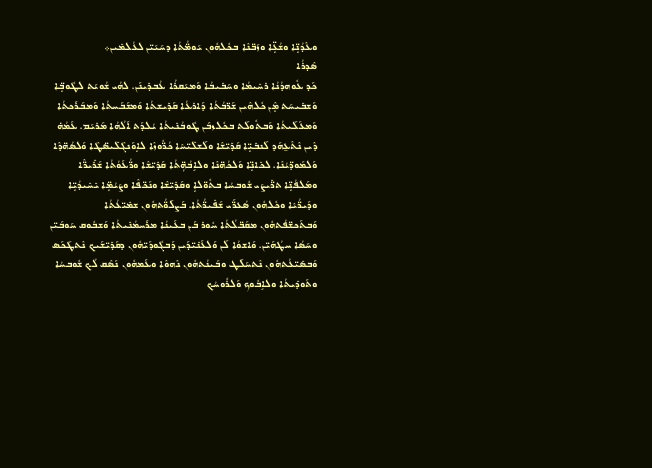ܘܥܶܕܳܢܷ̈ܐ ܘܫܳܥܷ̈ܐ ܘܙܰܒ̈ܢܶܐ ܒܟܽܠܗܽܘܢ ܝܰܘܡ̈ܳܬܳܐ ܕܚܰܝܰܝ̈ܢ ܠܥܳܠܡܺܝܢ܀
ܣܶܕܪܳܐ
ܟܰܕ ܥܽܘܗܕܳܢܳܐ ܪܚܺܝܡܳܐ ܘܚܰܒܺܝܒܳܐ ܘܰܡܝܰܩܪܳܐ ܥܳܒܕܺܝܢܰܢ. ܠܗܳܝ ܫܳܘܝܰܬ ܠܛܽܘܒܷ̈ܐ ܘܰܫܒܺܝܚܰܬ ܡ̣ܶܢ ܟܽܠܗܶܝܢ ܫܰܪ̈ܒܳܬܳܐ ܕܰܐܪܥܳܐ ܩܰܕܺܝܫܬܳܐ ܘܰܡܫܰܒܰܚܬܳܐ ܘܰܡܒܰܪܰܟܬܳܐ ܘܰܡܥܰܠܰܝܬܳܐ ܘܰܒܬܽܘܠܰܬ ܒܟܽܠܙܒܰܢ ܛܽܘܒܳܢܺܝܬܳܐ ܝܳܠܕܰܬ ܐܰܠܳܗܳܐ ܡܰܪܝܰܡ. ܥܰܡܳܗ̇ ܕܶܝܢ ܢܶܬܶܥ̱ܗܰܕ ܠܰܢܒܺܝܷ̈ܐ ܩܰܕܺܝ̈ܫܶܐ ܘܠܰܫܠܺܝ̈ܚܶܐ ܟܳܪ̈ܽܘܙܶܐ ܠܐܷܘܰܢܓܶܠܺܝܣ̈ܛܶܐ ܘܰܠܣܳܗ̈ܕܶܐ ܘܰܠܡܰܘܕ̈ܝܳܢܶܐ. ܠܟܺܐܢܷ̈ܐ ܘܰܠܟܳܗ̈ܢܶܐ ܘܠܐܱܒܳܗܴ̈ܬܳܐ ܩܰܕܺܝ̈ܫܶܐ ܘܪ̈ܳܥܰܘܳܬܳܐ ܫܰܪܺܝܪ̈ܶܐ ܘܡܰܠܦܳܢܷ̈ܐ ܬܪ̈ܺܝܨܰܝ ܫܽܘܒܚܳܐ ܒܬܽܘ̈ܠܐܷ ܘܩܰܕܺܝ̈ܫܶܐ ܘܢܰܟ̈ܦܶܐ ܘܨܰܝܳܡܷ̈ܐ ܝܺܚܺܝܕܳܝܷ̈ܐ ܘܕܰܝܪ̈ܳܝܶܐ ܘܟܽܠܗܽܘܢ ܣܳܥܪ̈ܰܝ ܫܰܦܺܝܪ̈ܳܬܳܐ. ܒܰܨܠܰܘ̈ܳܬܗܽܘܢ ܫܡܺܝ̈ܥܳܬܳܐ ܘܰܒܬܰܟܫ̈ܦܳܬܗܽܘܢ ܡܩܰܒ̈ܠܳܬܳܐ ܚܽܘܪ ܒܰܢ ܒܥܰܝܢܳܐ ܡܪܰܚܡܳܢܺܝܬܳܐ ܘܰܫܒܽܘܩ ܚܰܘܒܰܝ̈ܢ ܘܚܰܣܳܐ ܚܛܳܗܰܝ̈ܢ. ܘܰܐܫܘܳܐ ܠܰܢ ܘܰܠܥܰܢܺܝ̈ܕܰܝܢ ܕܰܒܓܽܘܕܰܝ̈ܗܽܘܢ ܕܩܰܕܺܝ̈ܫܰܝܟ ܢܶܬܛܰܟܰܣ ܘܰܒܣܺܝ̈ܥܳܬܗܽܘܢ ܢܶܬܚܰܠܰܛ ܘܒܰܝܢܳܬܗܽܘܢ ܢܶܗܘܶܐ ܘܥܰܡܗܽܘܢ ܢܰܣܶܩ ܠܳܟ ܫܽܘܒܚܳܐ ܘܬܰܘܕܺܝܬܳܐ ܘܠܐܱܒܽܘܟ ܘܰܠܪܽܘܚܳܟ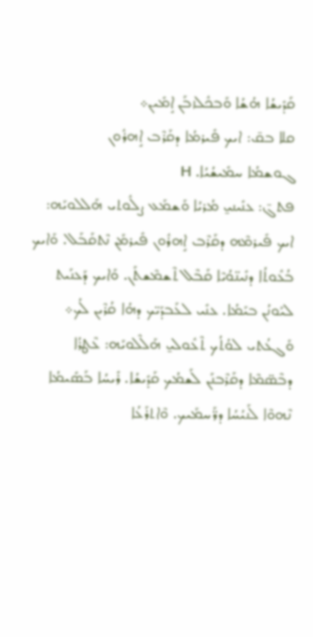ܩܰܕܺܝܫܳܐ ܗܳܫܳܐ ܘܰܒܟܽܠܙܒܰܢ ܐܱܡܺܝܢ܀
ܩܠܐ ܒܩ̄: ܐܝܟ ܦܺܝܪܡܳܐ ܕܩܰܪܶܒ ܐܱܗܪܽܘܢ
ܓܘܫܡܳܐ ܚܡܺܝܫܳܝܳܐ. H
ܦܬܓ̄: ܥܢܺܝܢܝ̱ ܡܳܪܝܳܐ ܘܰܫܡܰܥ ܨܠܽܘܬܝ ܗܰܠܠܘܝܰܗ: ܐܝܟ ܦܺܝܪܡܶܗ ܕܩܰܪܶܒ ܐܱܗܪܽܘܢ ܦܺܝܪܡܰܢ ܢܶܬܩܰܒܰܠ. ܘܰܐܝܟ ܒܳܥܽܘܬܳܐ ܕܢܺܝܢ̈ܘܳܝܶܐ ܩܰܒܶܠ ܬܶܫܡܶܫܬܰܢ. ܘܰܐܝܟ ܕܰܥܢܰܝܬ ܠܝܰܘܢܳܢ ܒܝܰܡܳܐ. ܥܢܺܝ ܠܥܰܒܕܰܝ̈ܟ ܕܗܳܐ ܩܳܪܶܝܢ ܠܳܟ܀
ܘܰܓܥܳܬܝ ܠܘܳܬܳܟ ܬܶܥܽܘܠܝ̱ ܗܰܠܶܠܘܝܰܗ: ܥܶܛܪܳܐ ܕܒܶܣ̈ܡܶܐ ܕܩܰܪܶܒܢܰܢ ܠܰܫܡܳܟ ܩܰܕܺܝܫܳܐ. ܪܺܝܚܳܐ ܒܰܣܺܝܡܳܐ ܢܶܗܘܶܐ ܠܰܢܝܳܚܳܐ ܕܪ̈ܰܚܡܰܝܟ. ܘܶܐܬܪܰܥܳܐ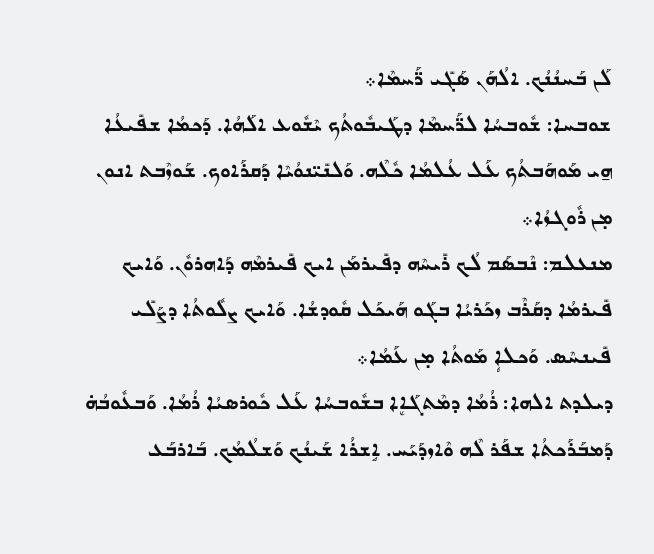ܠܰܢ ܒܰܚܢܳܢܳܟ. ܐܠܳܗܰܢ ܣܰܓܺܝ ܪ̈ܰܚܡܶܐ܀
ܫܘܒܚܐ: ܫܽܘܒܚܳܐ ܠܪ̈ܰܚܡܶܐ ܕܛܰܝܒܽܘܬܳܟ ܝܶܫܽܘܥ ܐܠܰܗܳܐ. ܕܰܟܡܳܐ ܫܦܺܝܥܳܐ ܗ̱ܝ ܡܰܘܗܰܒܬܳܟ ܥܰܠ ܥܳܠܡܳܐ ܟܽܠܶܗ. ܘܰܠܢܺܝ̈ܢܘܳܝܶܐ ܕܰܩܪܰܐܘܟ. ܫܰܘܙܶܒܬ ܐܢܘܢ ܡ̣ܢ ܪܽܘܓܙܳܐ܀
ܡܢܥܠܡ: ܢܶܒܣܰܡ ܠܳܟ ܪܺܝܚܶܗ ܕܦܺܝܪܡܰܢ ܐܝܟ ܦܺܝܪܡܶܗ ܕܰܐܗܪܘܽܢ. ܘܰܐܝܟ ܦܺܝܪܡܳܐ ܕܩܰܪܶܒ ܙܟܰܪܝܳܐ ܒܓܰܘ ܗܰܝܟܰܠ ܩܽܘܕܫܳܐ. ܘܰܐܝܟ ܨܠܽܘܬܳܐ ܕܨܰܠܺܝ ܦܺܝܢܚܶܣ. ܘܰܟܠܐܴ ܡܰܘܬܳܐ ܡ̣ܢ ܥܰܡܳܐ܀
ܕܝܠܕܬ ܐܠܗܐ: ܪܳܡܳܐ ܕܡܶܬܓܰܐܷܐ ܒܫܽܘܒܚܳܐ ܥܰܠ ܟܽܘܪܣܝܳܐ ܪܳܡܳܐ. ܘܰܒܥܽܘܒܳܗ̇ ܕܰܡܒܰܪܰܟܬܳܐ ܫܦܰܪ ܠܶܗ ܘܶܐܙܕܰܝܰܚ. ܐܱܫܪܳܐ ܫܰܝܢܳܟ ܘܰܫܠܳܡܳܟ. ܒܰܐܪܒܰܥ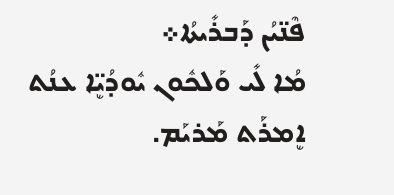ܦܶܢ̈ܝܳܢ ܕܰܒܪܺܝܬܳܐ܀
ܡܳܐ ܠܺܝ ܘܰܠܟܽܘܢ ܝܽܘܕܳܝܷ̈ܐ ܥܢܳܬ ܐܷܡܪܰܬ ܡܰܪܝܰܡ.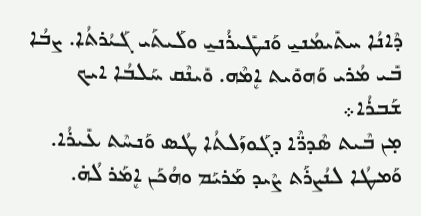ܕܶܐܢܳܐ ܚܬܺܝܡܳܢܝ̱ ܘܰܢܛܺܝܪܳܢܝ̱ ܘܠܰܝܬܰܝ ܓܰܝܳܪܬܳܐ. ܨܒܳܐ ܒܺܝ ܡܳܪܝ ܘܰܗܘܺܝܬ ܐܷܡܶܗ. ܘܺܝܢܶܩ ܚܰܠܒܳܐ ܐܝܟ ܫܰܒܪܳܐ܀
ܡ̣ܢ ܒܶܝܬ ܣܶܕܪ̈ܶܐ ܕܓܰܘܙܰܠܬܳܐ ܛܳܣ ܘܰܢܚܶܬ ܥܺܝܪܳܐ. ܘܰܡܛܳܐ ܠܢܳܨܪܰܬ ܨܶܝܕ ܡܰܪܝܰܡ ܘܗܳܟܰܢ ܐܷܡܰܪ ܠܳܗ̇.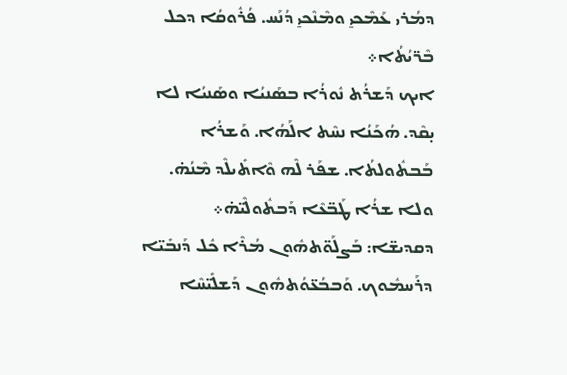ܕܡܳܪܝ ܥܰܡܶܟܝ̱ ܘܡܶܢܶܟܝ̱ ܕܳܢܰܚ. ܦܳܪܽܘܩܳܐ ܕܟܠ ܒܶܪ̈ܝܳܬܳܐ܀
ܐܝܟ ܕܰܫܪܳܬ ܢܽܘܪܳܐ ܒܣܰܢܝܳܐ ܘܣܰܢܝܳܐ ܠܐ ܝ̣ܩܶܕ. ܗܳܟܰܢܳܐ ܢܚܶܬ ܐܠܰܗܳܐ. ܘܰܫܪܳܐ ܒܰܒܬܽܘܠܬܳܐ. ܫܦܰܪ ܠܶܗ ܘܶܐܬܺܝܠܶܕ ܡܶܢܳܗ̇. ܘܠܐ ܫܪܳܐ ܛܰܒ̈ܥܶܐ ܕܰܒܬܽܘܠܶܝ̈ܗ̇܀
ܕܩܕܝܫ̈ܐ: ܒܰܨܠܰܘ̈ܬܗܽܘܢ ܡܳܪܶܐ ܟܽܠ ܕܰܢܒܺܝ̈ܐ ܕܪܰܚܡܽܘܟ. ܘܰܒܒܳܥ̈ܘܳܬܗܽܘܢ ܕܰܫܠܺܝ̈ܚܶܐ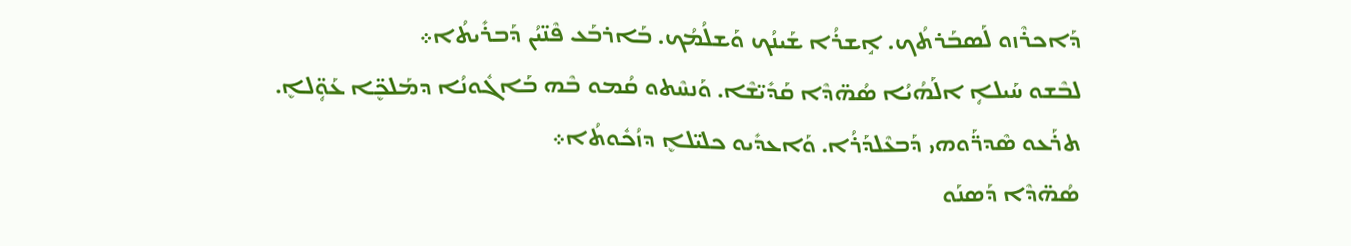ܕܰܐܟܪܶܙܘ ܠܰܣܒܰܪܬܳܟ. ܐܱܫܪܳܐ ܫܰܝܢܳܟ ܘܰܫܠܳܡܳܟ. ܒܰܐܪܒܰܥ ܦܶܢ̈ܝܳܢ ܕܰܒܪܺܝܬܳܐ܀
ܠܒܶܫܘ ܚܰܝܠܐܴ ܐܠܰܗܳܝܳܐ ܣܳܗ̈ܕܶܐ ܩܰܕܺܝ̈ܫܶܐ. ܘܰܢܚܶܬܘ ܩܳܡܘ ܒܶܗ ܒܰܐܓܽܘܢܳܐ ܕܡܰܠܟܷ̈ܐ ܥܰܘܴ̈ܠܐܷ. ܬܪܰܥܘ ܣܶܕܪ̈ܰܘܗܝ ܕܰܒܥܶܠܕܰܪܳܐ. ܘܰܐܥܕܺܝܘ ܟܠܝ̈ܠܐܷ ܕܙܳܟܽܘܬܳܐ܀
ܣܳܗ̈ܕܶܐ ܕܰܣܢܰܘ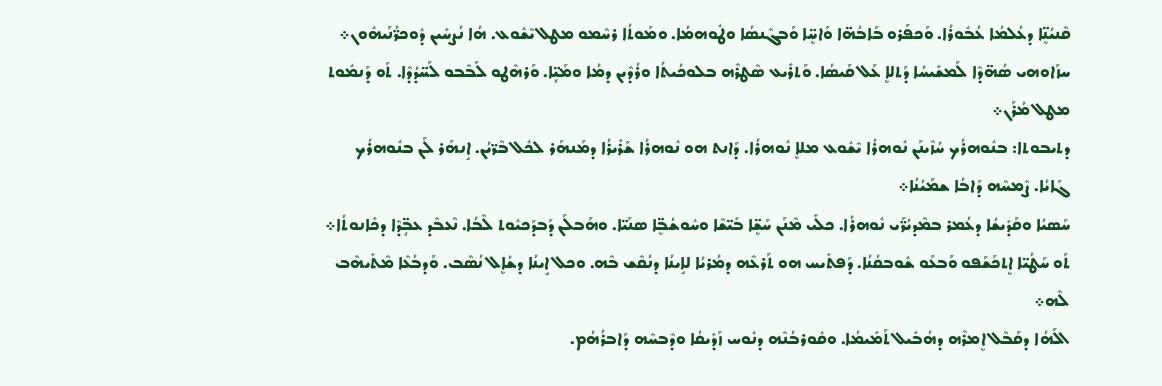ܩܶܢܝܳܢܷ̈ܐ ܕܥܳܠܡܳܐ ܥܳܒܽܘܪܳܐ. ܘܰܟܦܰܪܘ ܒܰܐܒܳܗ̈ܐ ܘܰܐܚܷ̈ܐ ܘܰܒܓܶܢܣܳܐ ܘܛܽܘܗܡܳܐ. ܘܡܰܘܬܳܐ ܪܚܶܡܘ ܡܛܠ ܝܶܫܽܘܥ. ܗܳܐ ܢܳܨܚܺܝܢ ܕܽܘܟܪ̈ܳܢܰܝܗܽܘܢ܀
ܚܙܰܐܘܗܝ ܣܳܗ̈ܕܶܐ ܠܰܡܫܺܝܚܳܐ ܕܰܬܠܐܷ ܥܰܠ ܩܰܝܣܳܐ. ܘܰܬܪܺܝܥ ܣܶܛܪܶܗ ܒܠܘܟܳܝܬܳܐ ܘܪܳܕܶܝܢ ܕܡܳܐ ܘܡܰܝܴ̈ܐ. ܘܰܪܗܶܛܘ ܠܰܒܶܒܘ ܠܰܚ̈ܕܳܕܶܐ. ܬܰܘ ܕܰܢܡܽܘܬ ܡܛܠ ܡܳܪܰܢ܀
ܕܬܝܒܘܬܐ: ܒܢܽܘܗܪܳܟ ܚܳܙܶܝܢܰܢ ܢܽܘܗܪܳܐ ܝܶܫܽܘܥ ܡܠܐܷ ܢܽܘܗܪܳܐ. ܕܰܐܢܬ ܗܘ ܢܽܘܗܪܳܐ ܫܰܪܺܝܪܳܐ ܕܡܰܢܗܰܪ ܠܟܽܠ ܒܶܪ̈ܝܳܢ. ܐܱܢܗܰܪ ܠܰܢ ܒܢܽܘܗܪܳܟ ܓܰܐܝܳܐ. ܨܶܡܚܶܗ ܕܰܐܒܳܐ ܫܡܰܝܳܢܳܐ܀
ܚܰܣܝܳܐ ܘܩܰܕܺܝܫܳܐ ܕܥܳܡܪ ܒܡܶܕܝܳܪ̈ܰܝ ܢܽܘܗܪܳܐ. ܟܠܺܝ ܡܶܢܰܢ ܚܰܫܷ̈ܐ ܒܺܝ̈ܫܶܐ ܘܚܽܘܫܳܒܷ̈ܐ ܣܢܰܝ̈ܐ. ܘܗܰܒܠܰܢ ܕܰܒܕܰܟܝܽܘܬ ܠܶܒܳܐ. ܢܶܥܒܶܕ ܥܒܴ̈ܕܶܐ ܕܟܺܐܢܘܬܳܐ܀
ܬܰܘ ܚܰܛܳܝ̈ܐ ܐܷܬܟܰܫܰܦܘ ܘܰܒܥܰܘ ܫܽܘܒܩܳܢܳܐ. ܕܰܦܬܺܝܚ ܗܘ ܬܰܪܥܶܗ ܕܡܳܪܝܳܐ ܠܐܱܝܢܳܐ ܕܢܳܩܶܫ ܒܶܗ. ܘܟܠ ܐܱܝܢܳܐ ܕܫܳܐܷܠ ܢܳܣܶܒ. ܘܰܕܒܳܥܶܐ ܡܶܬܺܝܗܶܒ ܠܶܗ܀
ܐܠܰܗܳܐ ܕܩܰܒܶܠ ܐܷܡܪܶܗ ܕܗܳܒܺܝܠ ܬܰܡܺܝܡܳܐ. ܘܩܽܘܪܒܳܢܶܗ ܕܢܽܘܚ ܙܰܕܺܝܩܳܐ ܘܕܶܒܚܶܗ ܕܰܐܒܪܳܗܳܡ.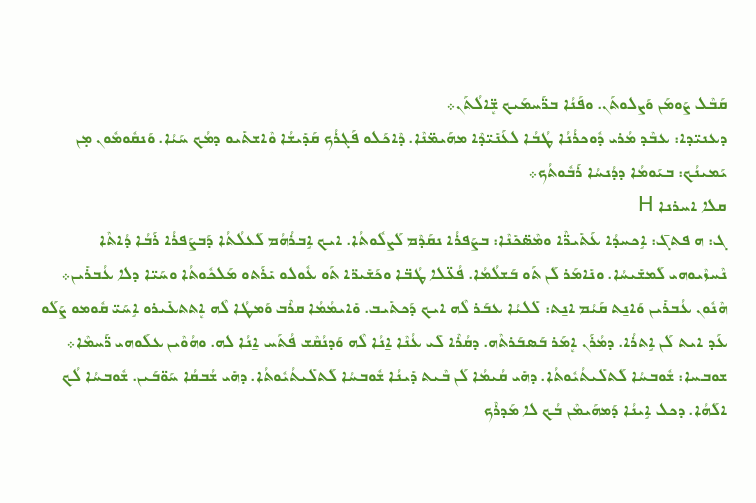ܩܰܒܶܠ ܨܰܘܡܰܢ ܘܰܨܠܘܬܰܢ. ܘܦܰܢܳܐ ܒܪ̈ܰܚܡܰܝܟ ܫܷ̈ܐܠܳܬܰܢ܀
ܕܥܢܝ̈ܕܐ: ܥܒܶܕ ܡܳܪܝ ܕܽܘܟܪܳܢܳܐ ܛܳܒܳܐ ܠܥܰܢܺܝ̈ܕܶܐ ܡܗܰܝܡ̈ܢܶܐ. ܕܶܐܟܰܠܘ ܦܰܓܪܳܟ ܩܰܕܺܝܫܳܐ ܘܶܐܫܬܺܝܘ ܕܡܳܟ ܚܰܝܳܐ. ܘܰܢܩܽܘܡܽܘܢ ܡ̣ܢ ܝܰܡܝܢܳܟ: ܒܝܰܘܡܳܐ ܕܕܳܢܚܳܐ ܪܰܒܽܘܬܳܟ܀
ܩܠܐ ܐܚܪܢܐ H
ܓ: ܗ ܦܬܓ̄: ܐܱܟܚܕܳܐ ܥܰܬܺܝܪ̈ܶܐ ܘܡܶܣ̈ܟܺܢܶܐ: ܒܨܰܦܪܳܐ ܢܩܰܕܶܡ ܠܰܨܠܽܘܬܳܐ. ܐܝܟ ܐܱܒܪܳܗܳܡ ܠܰܥܠܳܬܳܐ ܕܰܒܨܰܦܪܳܐ ܪܰܒܳܐ ܕܳܐܬܶܐ ܢܶܚܙܶܝܘܗܝ ܠܰܡܫܺܝܚܳܐ. ܘܢܺܐܡܰܪ ܠܰܢ ܬܰܘ ܒܰܫܠܳܡܳܐ. ܦܳܥ̈ܠܐ ܛܳܒ̈ܐ ܘܟܰܫܺܝܪ̈ܐ ܬܰܘ ܥܽܘܠܘ ܝܺܪܰܬܘ ܡܰܠܟܽܘܬܳܐ ܘܚܰܝ̈ܐ ܕܠܐ ܥܳܒܪܺܝܢ܀
ܗܶܢܽܘܢ ܥܳܒܪܺܝܢ ܘܰܐܢ̱ܬ ܩܰܝܳܡ ܐܢ̱ܬ: ܠܺܠܝܳܐ ܥܒܰܪ ܠܶܗ ܐܝܟ ܕܰܟܬܺܝܒ. ܘܺܐܝܡܳܡܳܐ ܩܪܶܒ ܘܰܡܛܳܐ ܠܶܗ ܐܷܬܬܥܺܝܪܘ ܐܱܚܰܝ̈ ܩܽܘܡܘ ܨܰܠܰܘ ܥܰܕ ܐܝܬ ܠܰܢ ܐܱܬܪܳܐ. ܕܡܳܪܰܢ ܐܷܡܰܪ ܒܰܣܒܰܪܬܶܗ. ܕܩܳܪܶܐ ܠܺܝ ܥܳܢܶܐ ܐ̱ܢܳܐ ܠܶܗ ܘܰܕܢܳܩܶܫ ܦܳܬܰܚ ܐ̱ܢܳܐ ܠܗ. ܘܗܳܘܶܝܢ ܥܠܰܘܗܝ ܪ̈ܰܚܡܶܐ܀
ܫܘܒܚܐ: ܫܽܘܒܚܳܐ ܠܰܬܠܺܝܬܳܝܽܘܬܳܐ. ܕܗܺܝ ܩܳܝܡܳܐ ܠܰܢ ܒܶܝܬ ܕܺܝܢܳܐ ܫܽܘܒܚܳܐ ܠܰܬܠܺܝܬܳܝܽܘܬܳܐ. ܕܗܺܝ ܫܳܒܩܳܐ ܚܰܘ̈ܒܰܝܢ. ܫܽܘܒܚܳܐ ܠܳܟ ܐܠܰܗܳܐ. ܕܟܠ ܐܱܝܢܳܐ ܕܰܡܗܰܝܡܶܢ ܒܳܟ ܠܐ ܡܰܕܪܶܟ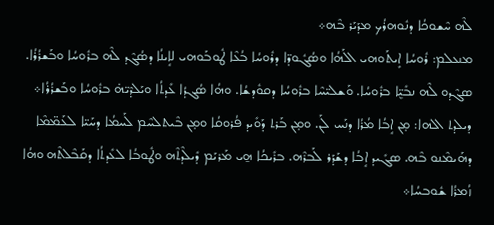ܠܶܗ ܚܶܫܘܟܳܐ ܕܢܽܘܗܪܳܟ ܡܕܰܝܰܪ ܒܶܗ܀
ܡܢܥܠܡ: ܪܽܘܚܳܐ ܐܻܝܬܰܘܗܝ ܐܠܰܗܳܐ ܘܣܳܓܽܘܕ̈ܐ ܕܪܽܘܚܳܐ ܒܳܥܶܐ ܛܽܘܒܰܘܗܝ ܠܐܱܝܢܳܐ ܕܣܳܓܶܕ ܠܶܗ ܒܪܽܘܚܳܐ ܘܒܰܫܪܳܪܳܐ. ܣܓܶܕܘ ܠܶܗ ܢܒܺܝܷ̈ܐ ܒܪܽܘܚܳܐ. ܘܰܫܠܝ̈ܚܶܐ ܒܪܽܘܚܳܐ ܕܩܘܽܕܫܳܐ. ܘܗܳܐ ܣܳܓܕܳܐ ܥܺܕܬܳܐ ܘܝܰܠܕܶܝ̈ܗ̇ ܒܪܽܘܚܳܐ ܘܒܰܫܪܳܪܳܐ܀
ܕܝܠܕܬ ܐܠܗܐ: ܡ̣ܢ ܐܱܒܳܐ ܡܳܪܳܐ ܕܢܰܚ ܠܰܢ. ܘܡ̣ܢ ܒܰܪܬ ܕܰܘܺܝܕ ܦܳܪܘܩܳܐ ܘܡ̣ܢ ܒܶܝܬܠܚܶܡ ܠܰܚܡܳܐ ܕܚܰܝ̈ܐ ܠܥܰܡ̈ܡܶܐ ܕܗܰܝܡܶܢܘ ܒܶܗ. ܣܓܺܝܕ ܐܱܒܳܐ ܕܫܰܕܰܪ ܠܰܒܪܶܗ. ܒܪܺܝܟܳܐ ܗ̱ܝ ܡܰܪܝܰܡ ܕܺܝܠܶܕܬܶܗ ܘܛܽܘܒܳܐ ܠܥܺܕܬܳܐ ܕܩܰܒܶܠܬܶܗ ܘܗܳܐ ܙܳܡܪܳܐ ܫܽܘܒܚܳܐ܀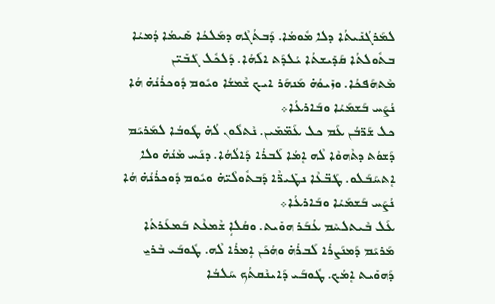ܠܡܰܪܓܳܢܺܝܬܳܐ ܕܠܐ ܡܽܘܡܳܐ. ܕܰܒܬܳܓܶܗ ܕܡܰܠܟܳܐ ܣܺܝܡܳܐ ܕܳܡܝܳܐ ܒܬܽܘܠܬܳܐ ܩܰܕܺܝܫܬܳܐ ܝܳܠܕܰܬ ܐܠܰܗܳܐ. ܕܰܠܟܽܠ ܓܰܒܺܝ̈ܢ ܡܶܬܗܰܦܟܳܐ. ܘܙܺܝܘܳܗ̇ ܡܰܢܗܰܪ ܐܝܟ ܫܶܡܫܳܐ ܘܝܽܘܡ ܕܽܘܟܪܳܢܳܗ̇ ܗܳܐ ܢܳܨܰܚ ܒܰܫܡܰܝܳܐ ܘܒܰܐܪܥܳܐ܀
ܟܠ ܫܰܪ̈ܒܳܢ ܥܰܡ ܟܠ ܥܰܡ̈ܡܺܝܢ. ܢܶܬܠܽܘܢ ܠܳܗ̇ ܛܽܘܒܳܐ ܠܡܰܪܝܰܡ ܕܰܫܘܳܬ ܕܬܶܗܘܶܐ ܠܶܗ ܐܷܡܳܐ ܠܰܒܪܳܐ ܕܰܐܠܳܗܳܐ. ܕܢܰܚ ܡܶܢܳܗ̇ ܘܠܐ ܐܷܬܚܰܒܰܠܘ. ܛܰܒ̈ܥܶܐ ܢܛܺܝܪ̈ܶܐ ܕܰܒܬܽܘܠܶܝ̈ܗ̇ ܘܝܽܘܡ ܕܽܘܟܪܳܢܳܗ̇ ܗܳܐ ܢܳܨܰܚ ܒܰܫܡܰܝܳܐ ܘܒܰܐܪܥܳܐ܀
ܥܰܠ ܒܶܝܬܠܚܶܡ ܥܳܒܰܪ ܗܘܺܝܬ. ܘܩܳܠܐܴ ܫܶܡܥܶܬ ܒܰܡܥܰܪܬܳܐ ܡܰܪܝܰܡ ܕܰܡܢܰܨܪܳܐ ܠܰܒܪܳܗ̇ ܘܗܳܟܰܢ ܐܴܡܪܳܐ ܠܶܗ. ܛܽܘܒܰܝ ܒܶܪܝ̱ ܕܰܗܘܺܝܬ ܐܷܡܳܟ. ܛܽܘܒܰܝ ܕܰܐܝܢܶܩܬܳܟ ܚܰܠܒܳܐ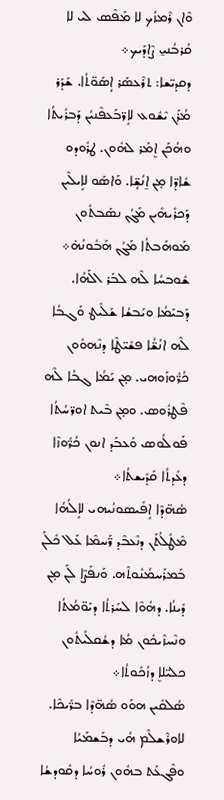ܘܶܐܢ ܪܶܡܙܳܟ ܠܐ ܡܰܦܶܣ ܠܝ ܠܐ ܩܳܪܒܳܢܝ̱ ܨܶܐܕܰܝܟ܀
ܕܩܕܝ̈ܫܐ: ܬܪܶܥܣܰܪ ܐܴܣܰܘ̈ܬܳܐ. ܫܰܕܰܪ ܡܳܪܰܢ ܝܶܫܽܘܥ ܠܐܱܪ̈ܒܰܥܦܶܢܝܳܢ ܕܰܒܪܺܝܬܳܐ ܘܗܳܟܰܢ ܐܷܡܰܪ ܠܗܽܘܢ. ܛܪܽܘܕܘ ܫܺܐܕ̈ܐ ܡ̣ܢ ܐ̱ܢܳܫܴ̈ܐ. ܘܰܐܣܰܘ ܠܐܱܝܠܶܝܢ ܕܰܟܪܺܝܗܺܝܢ ܡܰܓܳܢ ܢܣܰܒܬܽܘܢ ܡܰܘܗܰܒܬܳܐ ܡܰܓܳܢ ܗܰܒܽܘܢܳܗ̇܀
ܫܽܘܒܚܳܐ ܠܶܗ ܠܒܰܪ ܐܠܰܗܳܐ. ܕܰܒܝܰܡܳܐ ܘܝܰܒܫܳܐ ܫܰܠܺܝܛ ܘܰܓܒܳܐ ܠܶܗ ܐܢܳܫ̈ܳܐ ܦܫܺܝ̈ܛܶܐ ܕܢܶܗܘܽܘܢ ܟܳܪ̈ܽܘܙܰܘܗܝ. ܡ̣ܢ ܝܰܡܳܐ ܓܒܳܐ ܠܶܗ ܦܶܛܪܽܘܣ. ܘܡ̣ܢ ܒܶܝܬ ܐܘܪ̈ܚܳܬܳܐ ܦܰܘܠܳܘܣ ܘܰܥܒܰܕ ܐܢܘܢ ܟܳܪ̈ܽܘܙܶܐ ܕܥܺܕܬܳܐ ܩܰܕܺܝܫܬܳܐ܀
ܣܳܗ̈ܕܶܐ ܐܱܦܺܝܣܘܢܳܝܗܝ ܠܐܱܠܳܗܳܐ ܡܶܛܽܠܳܬܰܢ ܕܢܶܥܒܶܕ ܪ̈ܰܚܡܶܐ ܥܰܠ ܟܽܠܰܢ ܒܰܡܪܰܚܡܳܢܽܘܬܶܗ. ܘܰܢܦܰܨܶܐ ܠܰܢ ܡ̣ܢ ܕܺܝܢܳܐ. ܕܗܳܘܶܐ ܠܚܰܪܬܳܐ ܕܝܰܘ̈ܡܳܬܳܐ ܘܢܶܚܙܶܝܟܽܘܢ ܡܳܐ ܕܫܳܩܠܺܝܬܽܘܢ ܟܠܝ̈ܠܐܷ ܕܙܳܟܽܘܬܳܐ܀
ܣܳܠܩܺܝܢ ܗܘܰܘ ܣܳܗ̈ܕܶܐ ܒܪ̈ܺܝܟܶܐ. ܠܐܘܪܶܫܠܶܡ ܗܳܝ ܕܒܰܫܡܰܝܳܐ ܘܦܶܓܥܰܬ ܒܗܽܘܢ ܪܽܘܚܳܐ ܕܩܽܘܕܫܳܐ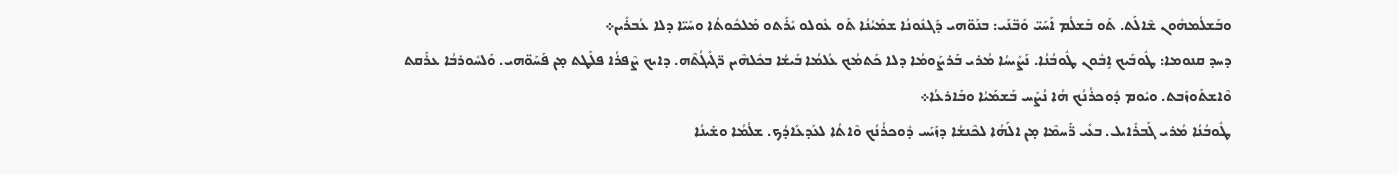ܘܒܰܫܠܳܡܗܽܘܢ ܫܶܐܠܰܬ. ܬܰܘ ܒܰܫܠܳܡ ܐܰܚܰܝ̈ ܘܰܒ̈ܢܰܝ: ܒܢܰܘ̈ܗܝ ܕܰܓܢܽܘܢܳܐ ܫܡܰܝܳܢܳܐ ܬܰܘ ܥܽܘܠܘ ܝܺܪܰܬܘ ܡܰܠܟܽܘܬܳܐ ܘܚܰܝ̈ܐ ܕܠܐ ܥܳܒܪܺܝܢ܀
ܕܚܕ ܩܢܘܡܐ: ܛܽܘܒܰܝܟ ܐܱܒܽܘܢ ܛܽܘܒܳܢܳܐ. ܢܰܨܺܝܚܳܐ ܡܳܪܝ ܒܰܪܨܰܘܡܳܐ ܕܠܐ ܟܰܬܡܳܟ ܥܳܠܡܳܐ ܒܺܝܫܳܐ ܒܟܽܠܗܶܝܢ ܪ̈ܓܺܝܓܳܬܶܗ. ܕܐܝܟ ܨܶܦܪܳܐ ܦܠܰܛܬ ܡ̣ܢ ܦܰܚܰܘ̈ܗܝ. ܘܰܠܚܽܘܪܒܳܐ ܥܪܰܩܬ ܘܶܐܫܬܰܘܙܰܒܬ. ܘܝܽܘܡ ܕܽܘܟܪܳܢܳܟ ܗܳܐ ܢܳܨܰܚ ܒܰܫܡܰܝܳܐ ܘܒܰܐܪܥܳܐ܀
ܛܽܘܒܳܢܳܐ ܡܳܪܝ ܓܰܒܪܺܐܝܠ. ܒܥܺܝ ܪ̈ܰܚܡܶܐ ܡ̣ܢ ܐܠܰܗܳܐ ܠܟܶܢܫܳܐ ܕܙܰܝܰܚ ܕܽܘܟܪܳܢܳܟ ܘܶܐܬܳܐ ܠܥܰܕܥܺܐܕܳܟ. ܫܠܳܡܳܐ ܘܫܰܝܢܳܐ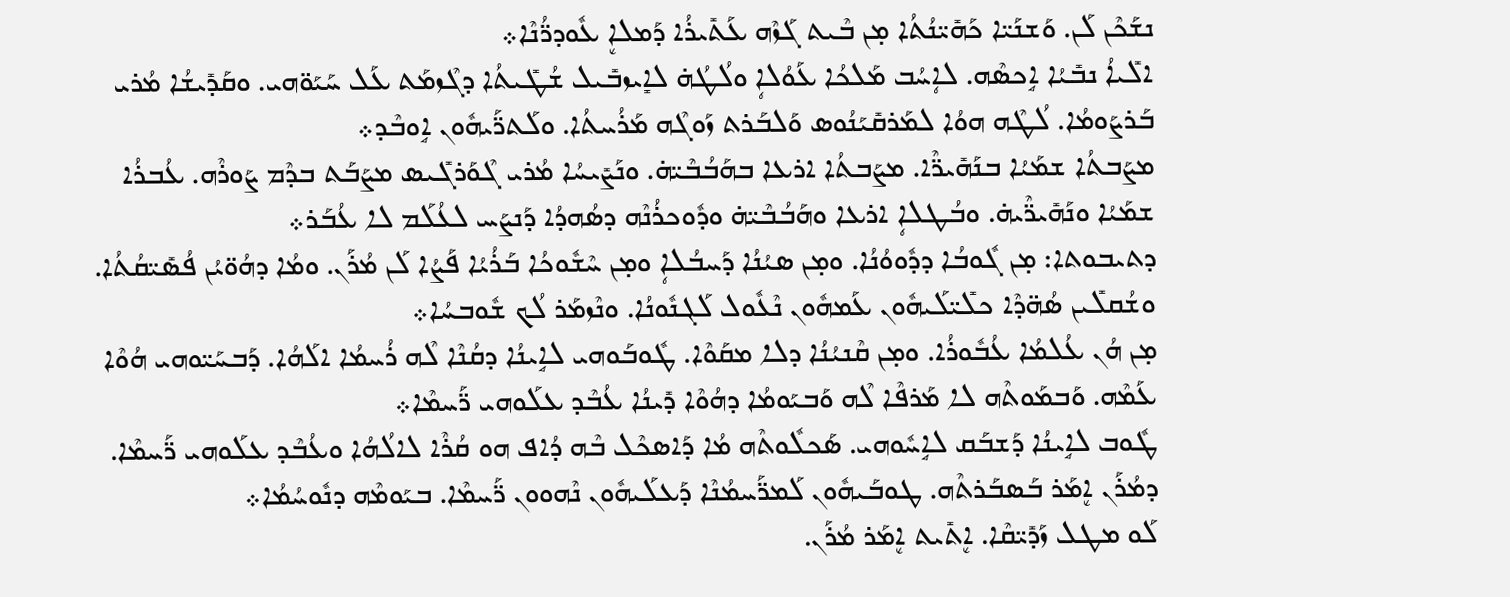ܢܫܰܟܶܢ ܠܰܢ. ܘܰܫܢܰܝ̈ܐ ܟܰܗܺܝ̈ܢܳܬܳܐ ܡ̣ܢ ܒܶܝܬ ܓܰܙܶܗ ܥܰܬܺܝܪܳܐ ܕܰܡܠܐܷ ܥܽܘܕܪ̈ܳܢܶܐ܀
ܐܠܺܝܐܳ ܢܒܺܝܳܐ ܐܱܟܣܶܗ. ܠܐܴܚܳܒ ܡܰܠܟܳܐ ܥܰܘܳܠܐܴ ܘܠܳܛܳܗ̇ ܠܐܻܝܙܒܺܝܠ ܫܳܛܺܝܬܳܐ ܕܓܶܙܡܰܬ ܥܰܠ ܚܰܝܰܘ̈ܗܝ. ܘܩܰܕܺܝܫܳܐ ܡܳܪܝ ܒܰܪܨܰܘܡܳܐ. ܠܳܛܶܗ ܗܘܳܐ ܠܡܰܪܩܺܝܰܢܳܘܣ ܘܰܠܒܰܪܬ ܙܰܘܓܶܗ ܡܰܪܳܚܬܳܐ. ܘܠܰܬܪ̈ܰܝܗܽܘܢ ܐܱܘܒܶܕ܀
ܡܨܰܒܬܳܐ ܫܡܰܝܳܐ ܒܢܰܗܺܝܪ̈ܶܐ. ܡܨܰܒܬܳܐ ܐܪܥܐ ܒܗܰܒܳܒܶܝ̈ܗ̇. ܘܢܰܨܺܝܚܳܐ ܡܳܪܝ ܓܶܘܰܪܓܺܝܣ ܡܨܰܒܰܬ ܒܕܶܡ ܨܰܘܪܶܗ. ܥܳܒܪܳܐ ܫܡܰܝܳܐ ܘܢܰܗܺܝܪ̈ܶܝܗ̇. ܘܒܳܛܠܐܴ ܐܪܥܐ ܘܗܰܒܳܒܶܝ̈ܗ̇ ܘܕܽܘܟܪܳܢܶܗ ܕܣܳܗܕܳܐ ܕܰܢܨܰܚ ܠܥܳܠܰܡ ܠܐ ܥܳܒܰܪ܀
ܕܬܝܒܘܬܐ: ܡ̣ܢ ܓܽܘܒܳܐ ܕܕܽܘܘܳܢܳܐ. ܘܡ̣ܢ ܣܝܳܢܳܐ ܕܰܚܒܳܠܐܴ ܘܡ̣ܢ ܚܶܫܽܘܟܳܐ ܒܰܪܳܝܳܐ ܦܰܨܳܐ ܠܰܢ ܡܳܪܰܢ. ܘܡܳܐ ܕܗܳܘ̈ܝܳܢ ܦܳܣܺܝ̈ܩܳܬܳܐ. ܘܫܳܩܠܺܝܢ ܣܳܗ̈ܕܶܐ ܟܠܺܝ̈ܠܰܝܗܽܘܢ ܥܰܡܗܽܘܢ ܢܶܥܽܘܠ ܠܰܓܢܽܘܢܳܐ. ܘܢܶܙܡܰܪ ܠܳܟ ܫܽܘܒܚܳܐ܀
ܡ̣ܢ ܗܳܢ ܥܳܠܡܳܐ ܥܳܒܽܘܪܳܐ. ܘܡ̣ܢ ܩܶܢܝܳܢܳܐ ܕܠܐ ܡܩܰܘܶܐ. ܛܽܘܒܰܘܗܝ ܠܐܱܝܢܳܐ ܕܩܳܢܶܐ ܠܶܗ ܪܳܚܡܳܐ ܐܠܰܗܳܐ. ܕܰܒܚܰܝ̈ܘܗܝ ܗܳܘܶܐ ܥܰܡܶܗ. ܘܰܒܡܰܘܬܶܗ ܠܐ ܡܰܪܦܶܐ ܠܶܗ ܘܰܒܝܰܘܡܳܐ ܕܗܳܘܶܐ ܕܺܝܢܳܐ ܥܳܒܶܕ ܥܠܰܘܗܝ ܪ̈ܰܚܡܶܐ܀
ܛܽܘܒ ܠܐܱܝܢܳܐ ܕܰܫܒܰܩ ܠܐܱܚܽܘܗܝ. ܣܰܟܠܽܘܬܶܗ ܡܳܐ ܕܰܐܣܟܶܠ ܒܶܗ ܕܳܐܦ ܗܘ ܩܳܪܶܐ ܠܐܠܳܗܳܐ ܘܥܳܒܶܕ ܥܠܰܘܗܝ ܪ̈ܰܚܡܶܐ. ܕܡܳܪܰܢ ܐܷܡܰܪ ܒܰܣܒܰܪܬܶܗ. ܛܘܒܰܝܗܽܘܢ ܠܰܡܪ̈ܰܚܡܳܢܶܐ ܕܰܥܠܰܝܗܽܘܢ ܢܶܗܘܘܢ ܪ̈ܰܚܡܶܐ. ܒܝܰܘܡܶܗ ܕܢܽܘܚܳܡܳܐ܀
ܠܰܘ ܡܛܠ ܙܰܕܺܝ̈ܩܶܐ. ܐܷܬܺܝܬ ܐܷܡܰܪ ܡܳܪܰܢ.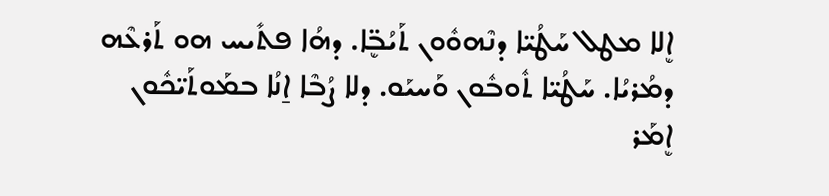ܐܷܠܐ ܡܛܠ ܚܰܛܳܝ̈ܐ ܕܢܶܗܘܽܘܢ ܬܰܝܳܒܷ̈ܐ. ܕܗܳܐ ܦܬܺܝܚ ܗܘ ܬܰܪܥܶܗ ܕܡܳܪܝܳܐ. ܚܰܛܳܝ̈ܐ ܬܽܘܒܽܘܢ ܘܰܚܝܰܘ. ܕܠܐ ܨܳܒܶܐ ܐ̱ܢܳܐ ܒܡܰܘܬܰܝ̈ܟܽܘܢ ܐܷܡܰܪ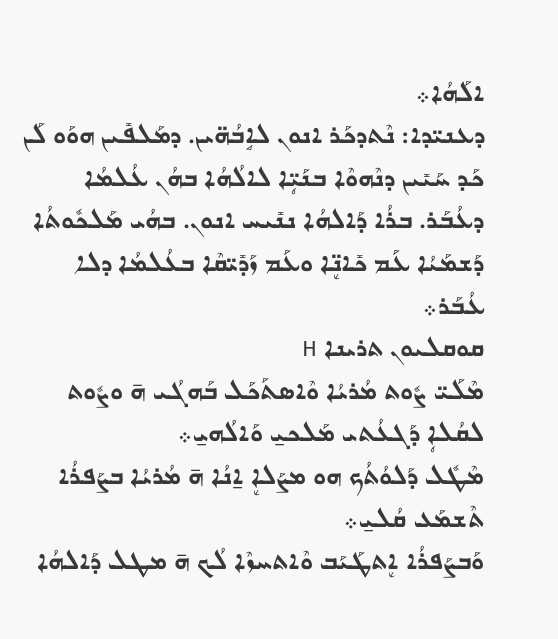ܐܠܰܗܳܐ܀
ܕܥܢܝ̈ܕܐ: ܢܶܬܕܟܰܪ ܐܢܘܢ ܠܐܱܒܳܗ̈ܝܢ. ܕܡܰܠܦܺܝܢ ܗܘܰܘ ܠܰܢ ܟܰܕ ܚܰܝܺܝܢ ܕܢܶܗܘܶܐ ܒܢܰܝܴ̈ܐ ܠܐܠܳܗܳܐ ܒܗܳܢ ܥܳܠܡܳܐ ܕܥܳܒܰܪ. ܒܪܳܐ ܕܰܐܠܗܳܐ ܢܢܺܝܚ ܐܢܘܢ. ܒܗܳܝ ܡܰܠܟܽܘܬܳܐ ܕܰܫܡܰܝܳܐ ܥܰܡ ܟܺܐܢܷ̈ܐ ܘܥܰܡ ܙܰܕܺܝ̈ܩܶܐ ܒܥܳܠܡܳܐ ܕܠܐ ܥܳܒܰܪ܀
ܩܘܩܠܝܘܢ ܬܪܝܢܐ H
ܡܶܠܰܝ̈ ܨܽܘܬ ܡܳܪܝܳܐ ܘܶܐܣܬܰܟܰܠ ܒܰܗܓܳܝ ܗ̄ ܘܨܽܘܬ ܠܩܳܠܐܴ ܕܰܓܥܳܬܝ ܡܰܠܟܝ̱ ܘܰܐܠܳܗܝ̱܀
ܡܶܛܽܠ ܕܰܠܘܳܬܳܟ ܗܘ ܡܨܰܠܐܷ ܐ̱ܢܳܐ ܗ̄ ܡܳܪܝܳܐ ܒܨܰܦܪܳܐ ܬܶܫܡܰܥ ܩܳܠܝ̱܀
ܘܰܒܨܰܦܪܳܐ ܐܷܬܛܰܝܰܒ ܘܶܐܬܚܙܶܐ ܠܳܟ ܗ̄ ܡܛܠ ܕܰܐܠܗܳܐ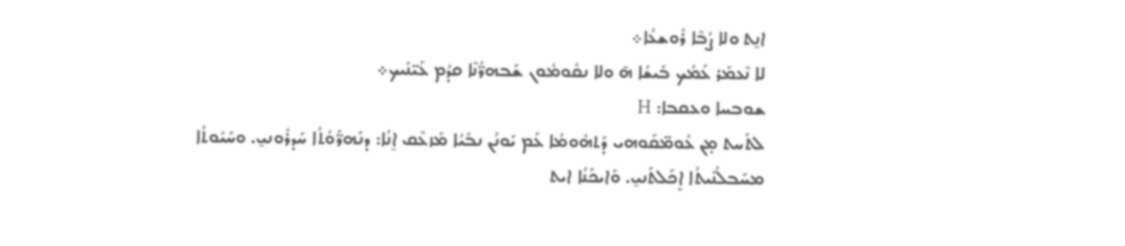ܐܢ̱ܬ ܘܠܐ ܨܳܒܶܐ ܪܽܘܫܥܳܐ܀
ܠܐ ܢܶܥܡܰܪ ܥܰܡܳܟ ܒܺܝܫܳܐ ܗ̄ ܘܠܐ ܢܩܽܘܡܽܘܢ ܫܰܒܗܪ̈ܳܢܶܐ ܩܕܳܡ ܥܰܝ̈ܢܰܝܟ܀
ܫܘܒܚܐ ܘܥܩܒܐ: H
ܠܬܰܚܬ ܡ̣ܢ ܥܽܘܡ̈ܩܰܘܗܝ ܕܰܬܗܽܘܡܳܐ ܥܰܡ ܝܰܘܢܳܢ ܢܒܺܝܳܐ ܡܰܙܥܶܩ ܐ̱ܢܳܐ: ܕܢܰܗܪ̈ܰܘܳܬܳܐ ܚܰܕܪܽܘܢܝ̱. ܘܚܰܝܽܘܬܳܐ ܡܚܰܒܠܳܢܺܝܬܳܐ ܐܷܟܰܠܬܰܢܝ̱. ܘܰܐܝܟܰܢܳܐ ܐܝܬ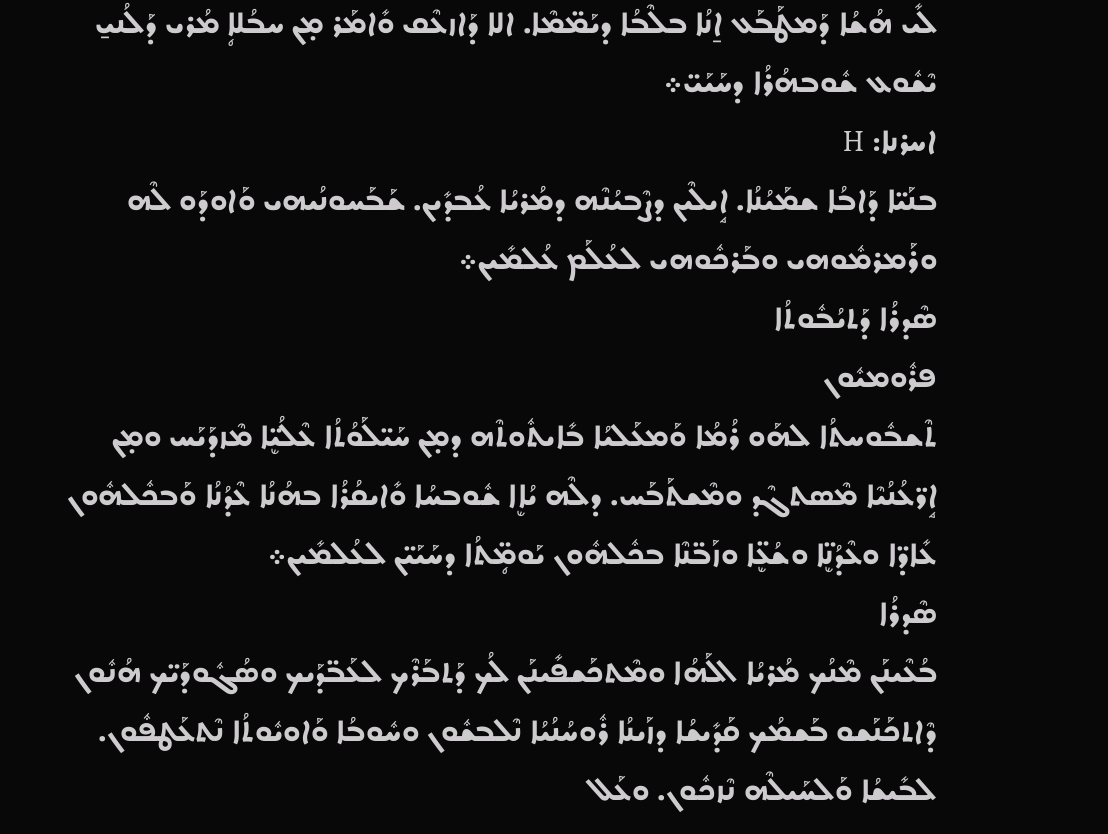ܠܺܝ ܗܳܫܳܐ ܕܰܡܛܰܒܰܥ ܐ̱ܢܳܐ ܒܠܶܒܳܐ ܕܝܰܡ̈ܡܶܐ. ܐܠܐ ܕܰܐܙܥܶܩ ܘܺܐܡܰܪ ܡ̣ܢ ܚܒܳܠܐܴ ܡܳܪܝ ܕܰܠܳܢܝ̱ ܝܶܫܽܘܥ ܫܽܘܒܗܳܪܳܐ ܕܚܰܝܰܝ̈܀
ܐܚܪܢܐ: H
ܒܢܰܝ̈ܐ ܕܰܐܒܳܐ ܫܡܰܝܳܢܳܐ. ܐܱܝܠܶܝܢ ܕܨܶܒܝܳܢܶܗ ܕܡܳܪܝܳܐ ܥܳܒܕܺܝܢ. ܫܰܒܰܚܘܢܳܝܗܝ ܘܰܐܘܕܰܘ ܠܶܗ ܘܪܰܡܪܡܽܘܗܝ ܘܒܰܪܟܽܘܗܝ ܠܥܳܠܰܡ ܥܳܠܡܺܝܢ܀
ܣܶܕܪܳܐ ܕܰܬܝܳܒܽܘܬܳܐ
ܦܪܽܘܡܝܽܘܢ
ܬܶܫܒܽܘܚܬܳܐ ܠܗܰܘ ܪܳܡܳܐ ܘܰܡܥܰܠܝܳܐ ܒܺܐܝܬܽܘܬܶܗ ܕܡ̣ܢ ܚܰܝ̈ܠܰܘܳܬܳܐ ܥܶܠܳܝܷ̈ܐ ܡܶܙܕܰܝܰܚ ܘܡ̣ܢ ܐܱܪ̈ܥܳܢܳܝܶܐ ܡܶܣܬܓܶܕ ܘܡܶܫܬܰܒܰܚ. ܕܠܶܗ ܝܳܐܷܐ ܫܽܘܒܚܳܐ ܘܺܐܝܩܳܪܳܐ ܒܗܳܢܳܐ ܥܶܕܳܢܳܐ ܘܰܒܟܽܠܗܽܘܢ ܥܺܐܕ̈ܐ ܘܥܶܕܳܢܷ̈ܐ ܘܫܳܥܷ̈ܐ ܘܙܰܒ̈ܢܶܐ ܒܟܽܠܗܽܘܢ ܝܰܘܡܴ̈ܬܳܐ ܕܚܰܝܰܝ̈ܢ ܠܥܳܠܡܺܝܢ܀
ܣܶܕܪܳܐ
ܒܳܥܶܝܢܰܢ ܡܶܢܳܟ ܡܳܪܝܳܐ ܐܠܰܗܳܐ ܘܡܶܬܟܰܫܦܺܝܢܰܢ ܠܳܟ ܕܰܬܒܰܪܶܟ ܠܥܰܒ̈ܕܰܝܟ ܘܣܳܓܽܘܕܰܝ̈ܟ ܗܳܢܽܘܢ ܕܶܐܬܟܰܢܰܫܘ ܒܰܫܡܳܟ ܩܰܕܺܝܫܳܐ ܕܙܰܝܢܳܐ ܪܽܘܚܳܢܳܝܳܐ ܢܶܠܒܫܽܘܢ ܘܚܽܘܒܳܐ ܘܰܐܘܝܽܘܬܳܐ ܢܶܬܥܰܛܦܽܘܢ. ܠܒܺܝܫܳܐ ܘܰܠܚܰܝܠܶܗ ܢܶܙܟܽܘܢ. ܘܥܰܠ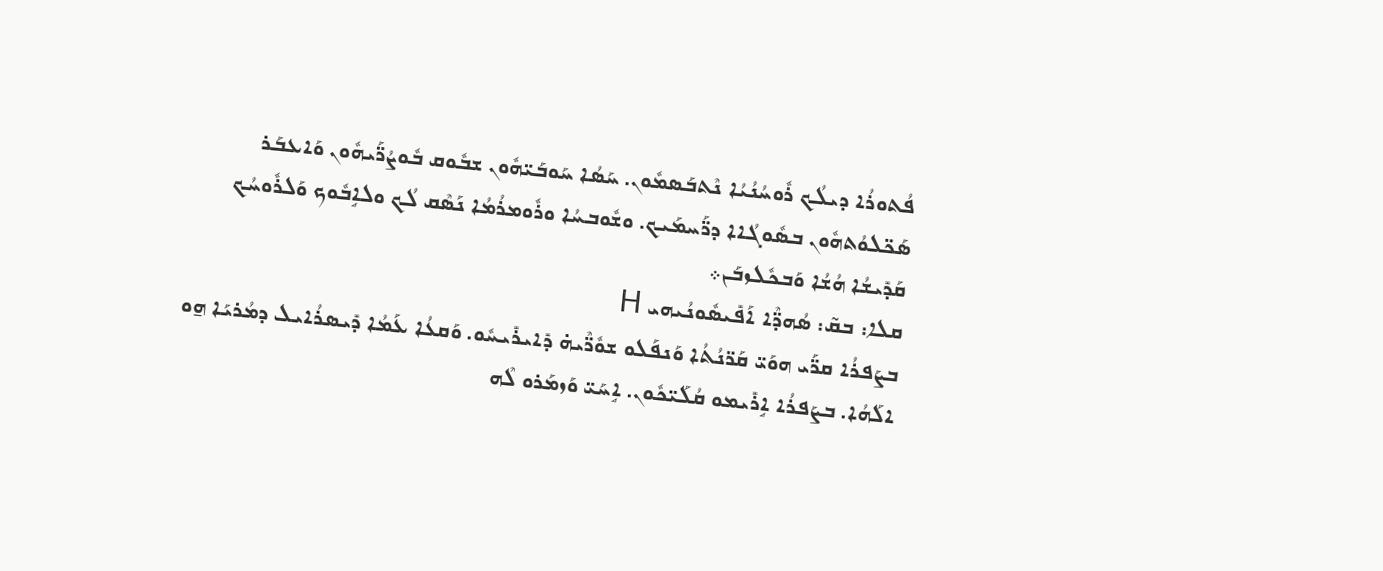ܦܳܬܘܪܳܐ ܕܝܠܳܟ ܪܽܘܚܳܢܳܝܳܐ ܢܶܬܒܰܣܡܽܘܢ. ܚܰܣܳܐ ܚܰܘܒܰܝ̈ܗܽܘܢ ܫܒܽܘܩ ܒܽܘܨܳܪ̈ܰܝܗܽܘܢ ܘܰܐܥܒܰܪ ܣܰܟ̈ܠܘܳܬܗܽܘܢ ܒܣܽܘܓܳܐܐ ܕܪ̈ܰܚܡܰܝܟ. ܘܫܽܘܒܚܳܐ ܘܪܽܘܡܪܳܡܳܐ ܢܰܣܶܩ ܠܳܟ ܘܠܐܱܒܽܘܟ ܘܰܠܪܽܘܚܳܟ ܩܰܕܺܝܫܳܐ ܗܳܫܳܐ ܘܰܒܟܽܠܙܒܰܢ܀
ܩܠܐ: ܒܩ̃: ܣܳܗܕ̈ܶܐ ܐܰܦܺܝܣܽܘܢܳܝܗܝ H
ܒܨܰܦܪܳܐ ܩܪ̈ܰܝ ܗܘܰܝ̈ ܩܰܪ̈ܢܳܬܳܐ ܘܰܢܦܰܠܘ ܫܘܽܪ̈ܶܝܗ̇ ܕܺܐܝܪܺܝܚܽܘ. ܘܰܩܥܳܐ ܥܰܡܳܐ ܕܺܝܣܪܳܐܝܠ ܕܡܳܪܝܰܐ ܗ̱ܘ ܐܠܰܗܳܐ. ܒܨܰܦܪܳܐ ܐܱܪܺܝܡܘ ܩܳܠܰܝ̈ܟܽܘܢ. ܐܱܚܰܝ̈ ܘܰܙܡܰܪܘ ܠܶܗ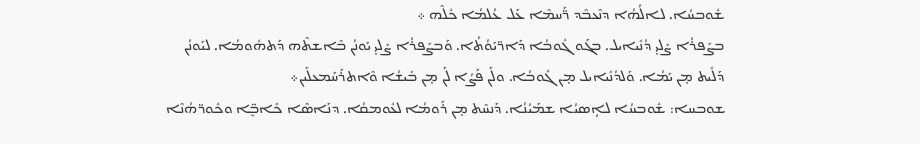ܫܽܘܒܚܳܐ. ܠܐܠܳܗܳܐ ܕܢܶܥܒܶܕ ܪ̈ܰܚܡܶܐ ܥܰܠ ܥܳܠܡܳܐ ܟܽܠܶܗ ܀
ܒܨܰܦܪܳܐ ܨܰܠܝ̣ ܕܳܢܺܝܐܝܠ. ܒܓܰܘ ܓܽܘܒܳܐ ܕܰܐܪ̈ܝܰܘܳܬܳܐ. ܘܰܒܨܰܦܪܳܐ ܨܰܠܝ̣ ܝܰܘܢܳܢ ܒܶܐܫܬܶܗ ܕܰܬܗܽܘܡܳܐ. ܠܝܰܘܢܳܢ ܕܰܠܺܝܬ ܡ̣ܢ ܝܰܡܳܐ. ܘܰܠܕܳܢܺܝܐܝܠ ܡ̣ܢ ܓܽܘܒܳܐ. ܘܠܰܢ ܦܰܨܳܐ ܠܰܢ ܡ̣ܢ ܒܺܝܫܳܐ ܘܶܐܬܪܰܚܰܡܥܠܰܝܢ܀
ܫܘܒܚܐ: ܫܽܘܒܚܳܐ ܠܐܴܣܝܳܐ ܫܡܰܝܳܢܳܐ. ܕܰܢܚܶܬ ܡ̣ܢ ܪܰܘܡܳܐ ܠܥܽܘܡܩܳܐ. ܕܢܰܐܣܶܐ ܟܺܐܒܷ̈ܐ ܘܟܽܘܪ̈ܗܳܢܶܐ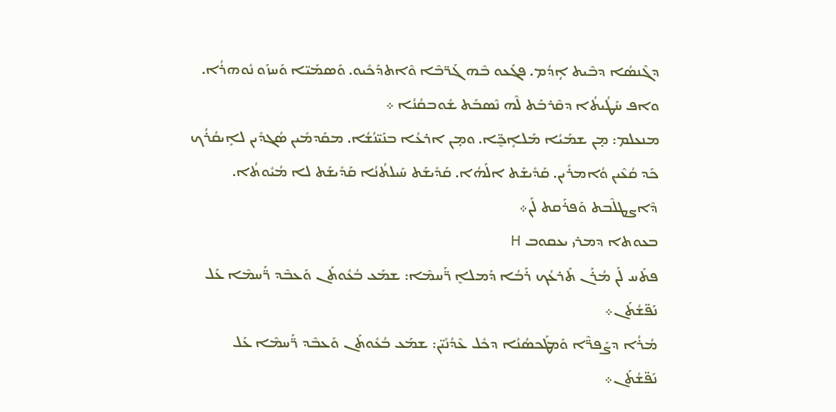ܕܓܶܢܣܳܐ ܕܒܶܝܬ ܐܴܕܳܡ. ܦܓܰܥܘ ܒܶܗ ܓܰܪ̈ܒܶܐ ܘܶܐܬܕܰܟܺܝܘ. ܘܰܣܡܰܝ̈ܐ ܘܰܚܙܰܘ ܢܽܘܗܪܳܐ. ܘܐܦ ܚܰܛܳܝܬܳܐ ܕܩܶܪܒܰܬ ܠܶܗ ܢܶܣܒܰܬ ܫܽܘܒܩܳܢܳܐ ܀
ܡܢܥܠܡ: ܡ̣ܢ ܫܡܰܝܳܐ ܡܰܠܐܱܟܷ̈ܐ. ܘܡ̣ܢ ܐܪܥܳܐ ܒܢܰܝ̈ܢܳܫܳܐ. ܡܩܰܕܡܺܝܢ ܣܳܓܕܺܝܢ ܠܐܻܝܩܳܪܳܟ ܟܰܕ ܩܳܥܶܝܢ ܘܳܐܡܪܺܝܢ. ܩܰܕܺܝܫܰܬ ܐܠܰܗܳܐ. ܩܰܕܺܝܫܰܬ ܚܰܝܠܬܳܢܳܐ ܩܰܕܺܝܫܰܬ ܠܐ ܡܳܝܽܘܬܳܐ. ܕܶܐܨܛܠܶܒܬ ܘܰܦܪܰܩܬ ܠܰܢ܀
ܒܥܘܬܐ ܕܡܪܝ ܝܥܩܘܒ H
ܦܬܰܚ ܠܰܢ ܡܳܪܰܢ ܬܰܪܥܳܟ ܪܰܒܳܐ ܕܰܡܠܐܷ ܪ̈ܰܚܡܶܐ: ܫܡܰܥ ܒܳܥܽܘܬܰܢ ܘܰܥܒܶܕ ܪ̈ܰܚܡܶܐ ܥܰܠ ܢܰܦ̈ܫܳܬܰܢ܀
ܡܳܪܳܐ ܕܨܰܦܪ̈ܶܐ ܘܰܡܛܰܟܣܳܢܳܐ ܕܟܽܠ ܥܶܕܳܢܺܝ̈ܢ: ܫܡܰܥ ܒܳܥܽܘܬܰܢ ܘܰܥܒܶܕ ܪ̈ܰܚܡܶܐ ܥܰܠ ܢܰܦ̈ܫܳܬܰܢ܀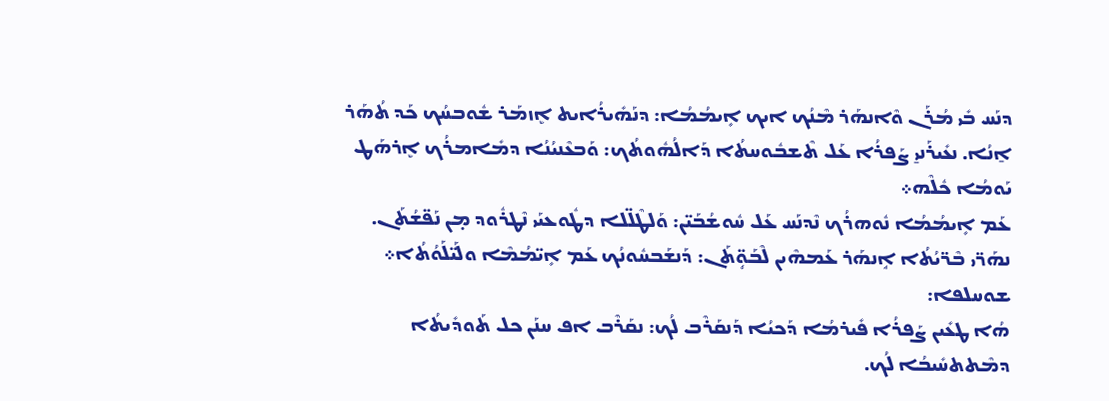ܕܢܰܚ ܒܺܝ ܡܳܪܰܢ ܘܶܐܢܗܰܪ ܡܶܢܳܟ ܐܝܟ ܐܻܝܡܳܡܳܐ: ܕܢܰܗܺܝܪܳܐܝܬ ܐܷܙܡܰܪ ܫܽܘܒܚܳܟ ܟܰܕ ܬܳܗܰܪ ܐ̱ܢܳܐ. ܢܥܺܝܪܰܢܝ̱ ܨܰܦܪܳܐ ܥܰܠ ܬܶܫܒܽܘܚܬܳܐ ܕܰܐܠܳܗܽܘܬܳܟ: ܘܰܒܥܶܢܝܳܢܳܐ ܕܡܺܐܡܪܳܟ ܐܷܪܗܰܛ ܝܰܘܡܳܐ ܟܽܠܶܗ܀
ܥܰܡ ܐܻܝܡܳܡܳܐ ܢܽܘܗܪܳܟ ܢܶܕܢܰܚ ܥܰܠ ܚܽܘܫܳܒܰܝ̈ܢ: ܘܰܠܛܶܠ̈ܠܐ ܕܛܽܘܥܝܰܝ ܢܶܛܪܽܘܕ ܡ̣ܢ ܢܰܦ̈ܫܳܬܰܢ. ܢܗܰܪ̈ܝ ܒܶܪ̈ܝܳܬܳܐ ܐܱܢܗܰܪ ܥܰܡܗܶܝܢ ܠܶܒܰܘܴ̈ܬܰܢ: ܕܰܢܫܰܒܚܽܘܢܳܟ ܥܰܡ ܐܻܝ̈ܡܳܡܶܐ ܘܠܰܝ̈ܠܰܘܳܬܳܐ܀
ܫܘܚܠܦܐ:
ܗܳܐ ܛܥܺܝܢ ܨܰܦܪܳܐ ܦܺܝܪܡܳܐ ܕܰܟܝܳܐ ܕܰܢܩܰܪܶܒ ܠܳܟ: ܢܩܰܪܶܒ ܐܦ ܚܢܰܢ ܟܠ ܬܰܘܕܺܝܬܳܐ ܕܡܶܬܬܚܺܝܒܳܐ ܠܳܟ.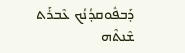ܕܰܒܦܽܘܩܕܳܢܳܟ ܥܶܒܪܰܬ ܫܶܢܬܶܗ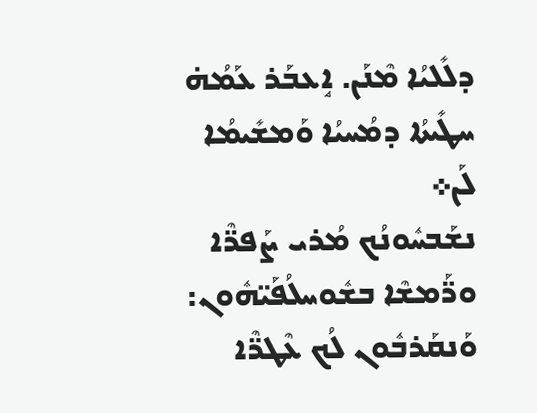ܕܠܺܠܝܳܐ ܡܶܢܰܢ. ܐܱܥܒܰܪ ܥܰܡܳܗ̇ ܚܛܺܝܬܳܐ ܕܡܳܚܝܳܐ ܘܰܡܫܺܝܡܳܐ ܠܰܢ܀
ܢܫܰܒܚܽܘܢܳܟ ܡܳܪܝ ܨܰܦܪ̈ܶܐ ܘܪ̈ܰܡܫܶܐ ܒܫܽܘܚܠܳܦܰܝ̈ܗܽܘܢ: ܘܰܢܩܰܪܒܽܘܢ ܠܳܟ ܥܶܛܪ̈ܶܐ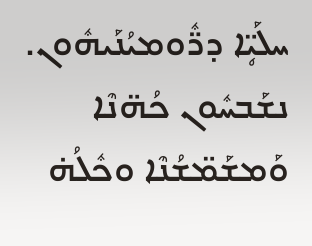ܚܠܰܝܴ̈ܐ ܕܪ̈ܽܘܡܝܳܢܰܝܗܽܘܢ. ܢܫܰܒܚܽܘܢ ܟܳܗ̈ܢܶܐ ܘܰܡܫܰܡ̈ܫܳܢܶܐ ܘܟܽܠܳܗ̇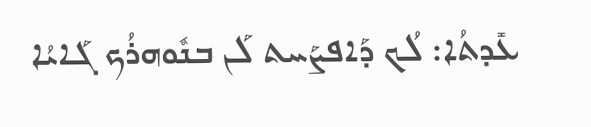ܥܺܕܬܳܐ: ܠܳܟ ܕܰܐܦܨܰܚܬ ܠܰܢ ܒܢܽܘܗܪܳܟ ܓܰܐܝܳܐ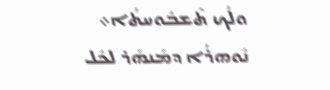ܘܠܳܟ ܬܶܫܒܽܘܚܬܳܐ܀
ܢܽܘܗܪܳܐ ܕܡܰܢܗܰܪ ܠܟܽܠ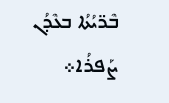ܒܶܪ̈ܝܳܬܳܐ ܒܥܶܕܳܢ ܨܰܦܪܳܐ܀